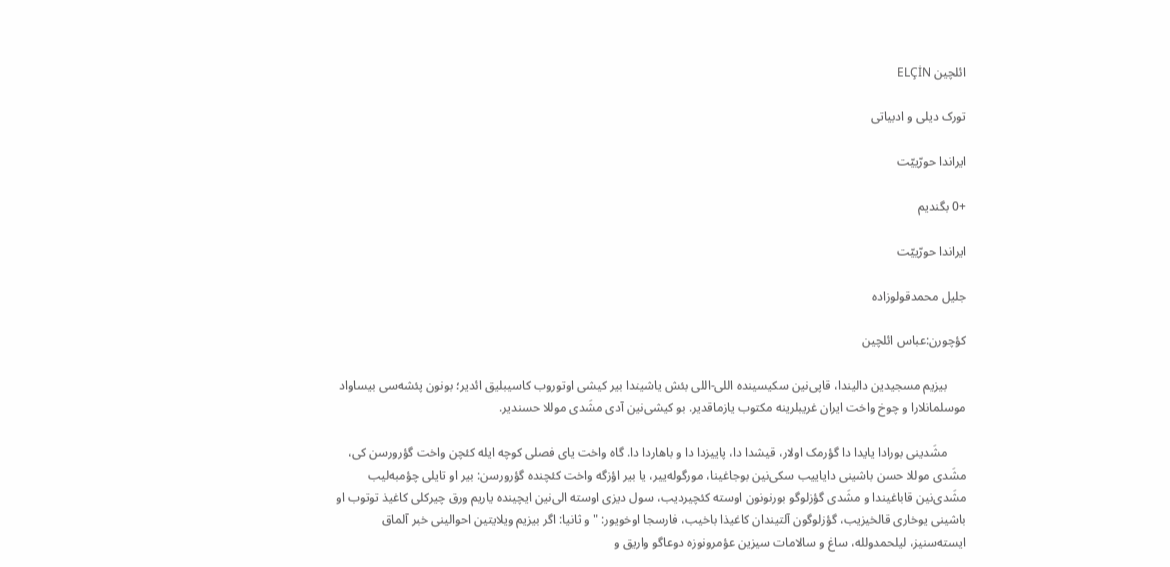ائلچین ELÇİN

تورک دیلی و ادبیاتی

ایراندا حورّییّت

+0 بگندیم

ایراندا حورّییّت

جلیل محمدقولوزاده

کؤچورن:عباس ائلچین

      بیزیم مسجیدین دالیندا، قاپی‌‌نین سکیسینده اللی-اللی بئش یاشیندا بیر کیشی اوتوروب کاسیبلیق ائدیر؛ بونون پئشه‌سی بیساواد موسلمانلارا و چوخ واخت ایران غریبلرینه مکتوب یازماقدیر. بو کیشی‌‌نین آدی مشَدی موللا حسندیر.

      مشَدینی بورادا یایدا دا گؤرمک اولار، قیشدا دا، پاییزدا دا و باهاردا دا. گاه واخت یای فصلی کوچه ایله کئچن واخت گؤرورسن کی، مشَدی موللا حسن باشینی دایاییب سکی‌‌نین بوجاغینا، مورگوله‌ییر، یا بیر اؤزگه واخت کئچنده گؤرورسن: بیر او تایلی چؤمبه‌لیب مشَدی‌‌نین قاباغیندا و مشَدی گؤزلوگو بورنونون اوسته کئچیردیب، سول دیزی اوسته الی‌‌نین ایچینده یاریم ورق چیرکلی کاغیذ توتوب او باشینی یوخاری قالخیزیب، گؤزلوگون آلتیندان کاغیذا باخیب، فارسجا اوخویور: "و ثانیا: اگر بیزیم ویلایتین احوالینی خبر آلماق ایسته‌سنیز، لیلحمدولله، ساغ و سالامات سیزین عؤمرونوزه دوعاگو واریق و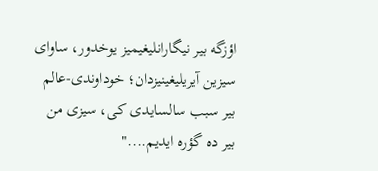اؤزگه بیر نیگارانلیغیمیز یوخدور، ساوای سیزین آیریلیغینیزدان؛ خوداوندی-عالم بیر سبب سالسایدی کی، سیزی من بیر ده گؤره ایدیم...."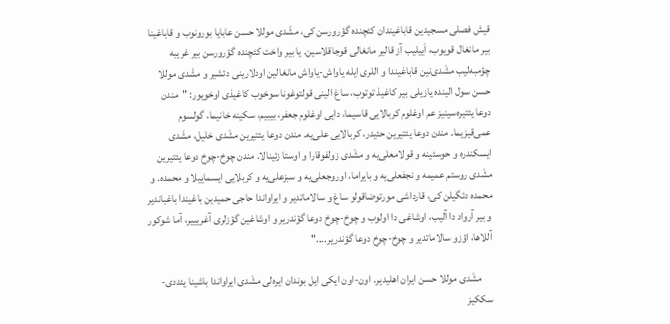قیش فصلی مسجیدین قاباغیندان کئچنده گؤرورسن کی، مشَدی موللا حسن عابایا بورونوب و قاباغینا بیر مانغال قویوب، اَییلیب آز قالیر مانغالی قوجاقلاسین. یا بیر واخت کئچنده گؤرورسن بیر غریبه چؤمبه‌لیب مشَدی‌‌نین قاباغیندا و اللری ایله یاواش-یاواش مانغالین اودلارینی دئشیر و مشَدی موللا حسن سول الینده یازیلی بیر کاغیذ توتوب، ساغ الینی قولتوغونا سوخوب کاغیذی اوخویور: "مندن دوعا یئتیره‌سینیز عم اوغلوم کربالایی قاسیما، دایی اوغلوم جعفر، بیبیم، سکینه خانیما، گولسوم عمی‌قیزیما. مندن دوعا یئتیرین حئیدر، کربالایی علی‌یه. مندن دوعا یئتیرین مشَدی خلیل، مشَدی ایسکندره و حوسئینه و قولامعلی‌یه و مشَدی زولفوقارا و اوستا زئینالا. مندن چوخ-چوخ دوعا یئتیرین مشَدی روستم عمیمه و نجفعلی‌یه و بایراما، اوروجعلی‌یه و سبزعلی‌یه و کربلایی ایسماییلا و محمده. و محمده دئگیلن کی، قارداشی مورتوضاقولو ساغ و سالاماتدیر و ایراواندا حاجی حمیدین باغیندا باغباندیر و بیر آرواد دا آلیب، اوشاغی دا اولوب و چوخ-چوخ دوعا گؤندریر و اوشاغین گؤزلری آغریییر، آما شوکور آللاها، اؤزو سالاماتدیر و چوخ-چوخ دوعا گؤندریر...."

     مشَدی موللا حسن ایران اهلیدیر. اون-اون ایکی ایل بوندان ایره‌لی مشَدی ایراواندا باشینا یئددی-سککیز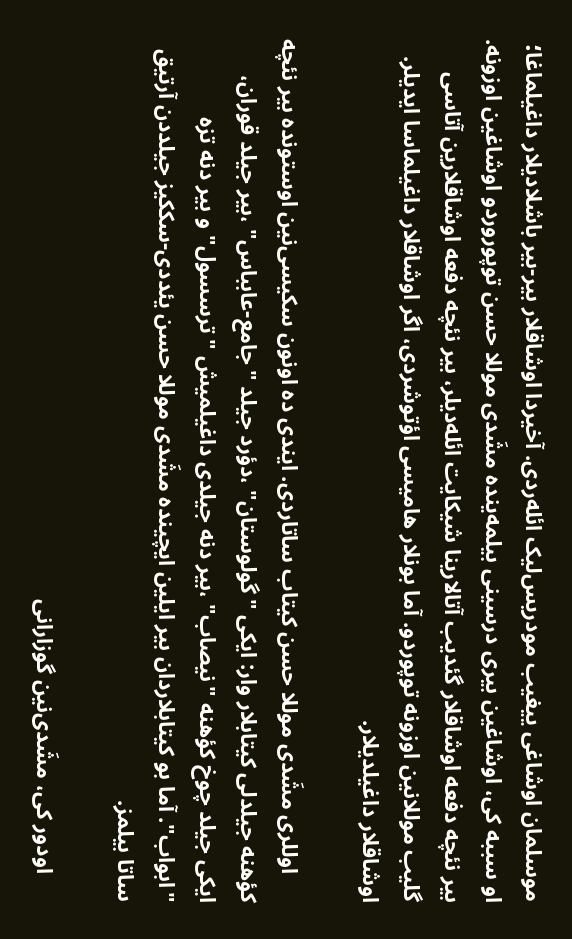موسلمان اوشاغی ییغیب مودریس‌لیک ائله‌ردی. آخیردا اوشاقلار بیر-بیر باشلادیلار داغیلماغا؛ او سببه کی، اوشاغین بیری درسینی بیلمه‌ینده مشَدی موللا حسن توپوروردو اوشاغین اوزونه. بیر نئچه دفعه اوشاقلار گئدیب آتالارینا شیکایت ائله‌دیلر، بیر نئچه دفعه اوشاقلارین آتاسی گلیب موللا‌‌نین اوزونه توپوردو. آما بونلار هامیسی اؤتوشردی، اگر اوشاقلار داغیلماسا ایدیلر. اوشاقلار داغیلدیلار.

     اوللری مشَدی موللا حسن کیتاب ساتاردی. ایندی ده اونون سکیسی‌‌نین اوستونده بیر نئچه کؤهنه جیلدلی کیتابلار وار: ایکی "گولوستان" ،دؤرد جیلد "جامع-عابباس" ،بیر جیلد قوران، ایکی جیلد چوخ کؤهنه "نیصاب" ،بیر دنه جیلدی داغیلمیش "ترسسول" و بیر دنه تزه "ابواب". آما بو کیتابلاردان بیر ایلین ایچینده مشَدی موللا حسن یئددی-سککیز جیلددن آرتیق ساتا بیلمز.

     اودور کی، مشَدی‌‌نین گوزارانی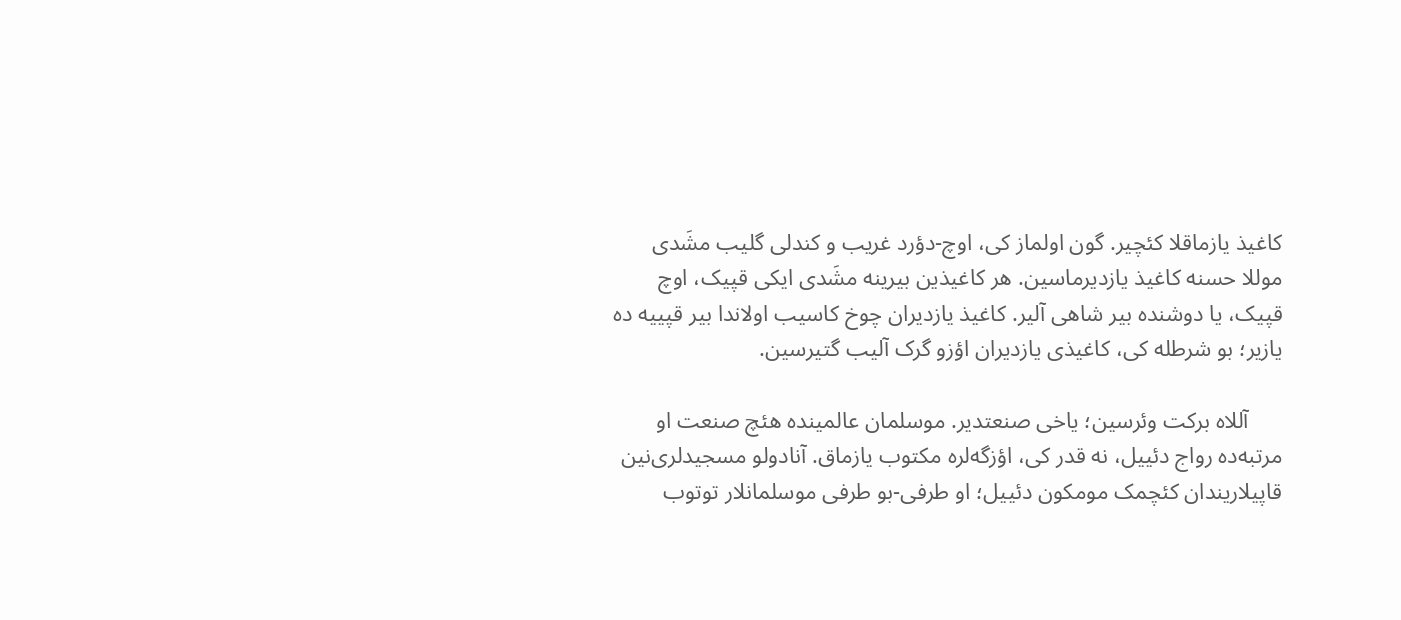کاغیذ یازماقلا کئچیر. گون اولماز کی، اوچ-دؤرد غریب و کندلی گلیب مشَدی موللا حسنه کاغیذ یازدیرماسین. هر کاغیذین بیرینه مشَدی ایکی قپیک، اوچ قپیک، یا دوشنده بیر شاهی آلیر. کاغیذ یازدیران چوخ کاسیب اولاندا بیر قپییه ده یازیر؛ بو شرطله کی، کاغیذی یازدیران اؤزو گرک آلیب گتیرسین.

      آللاه برکت وئرسین؛ یاخی صنعتدیر. موسلمان عالمینده هئچ صنعت او مرتبه‌ده رواج دئییل، نه قدر کی، اؤزگه‌لره مکتوب یازماق. آنادولو مسجیدلری‌‌نین قاپیلاریندان کئچمک مومکون دئییل؛ او طرفی-بو طرفی موسلمانلار توتوب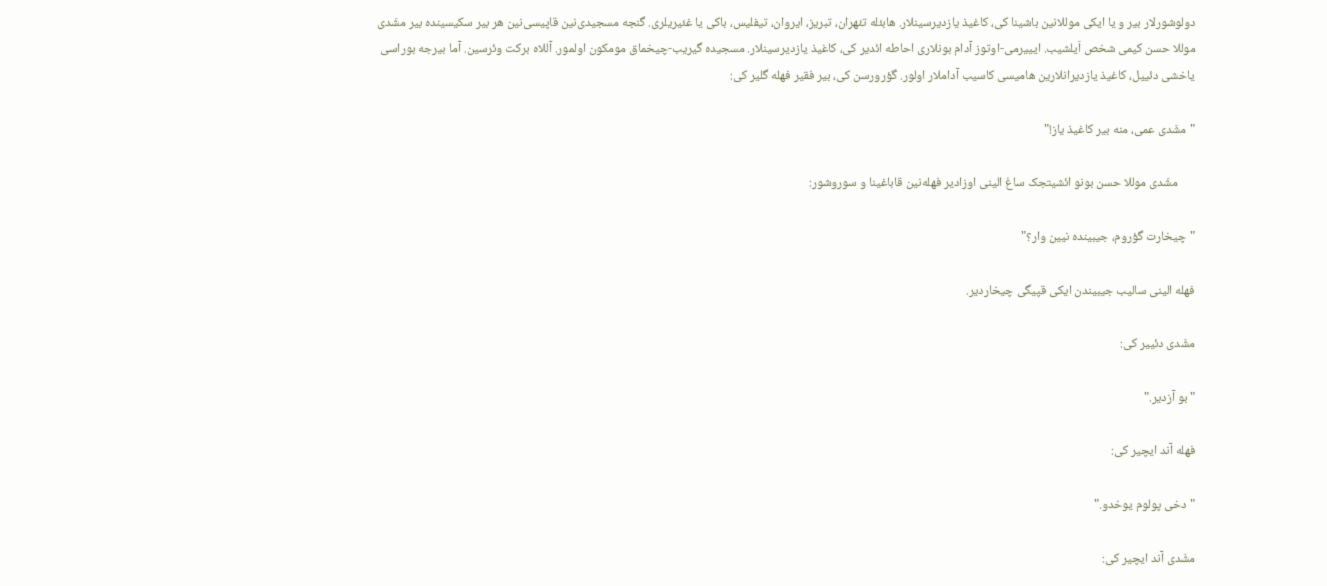دولوشورلار بیر و یا ایکی موللا‌‌نین باشینا کی، کاغیذ یازدیرسینلار. هابئله تئهران، تبریز، ایروان، تیفلیس، باکی یا غئیریلری. گنجه مسجیدی‌‌نین قاپیسی‌‌نین هر بیر سکیسینده بیر مشَدی موللا حسن کیمی شخص اَیلشیب. ایییرمی-اوتوز آدام بونلاری احاطه ائدیر کی، کاغیذ یازدیرسینلار. مسجیده گیریب-چیخماق مومکون اولمور. آللاه برکت وئرسین. آما بیرجه بوراسی یاخشی دئییل، کاغیذ یازدیرانلارین هامیسی کاسیب آداملار اولور. گؤرورسن کی، بیر فقیر فهله گلیر کی:

"مشَدی عمی، منه بیر کاغیذ یاز!"

      مشَدی موللا حسن بونو ائشیتجک ساغ الینی اوزادیر فهله‌‌‌نین قاباغینا و سوروشور:

"چیخارت گؤروم، جیبینده نیین وار؟"

فهله الینی سالیب جیبیندن ایکی قپیگی چیخاردیر.

مشَدی دئییر کی:

"بو آزدیر."

فهله آند ایچیر کی:

"دخی پولوم یوخدو."

مشَدی آند ایچیر کی: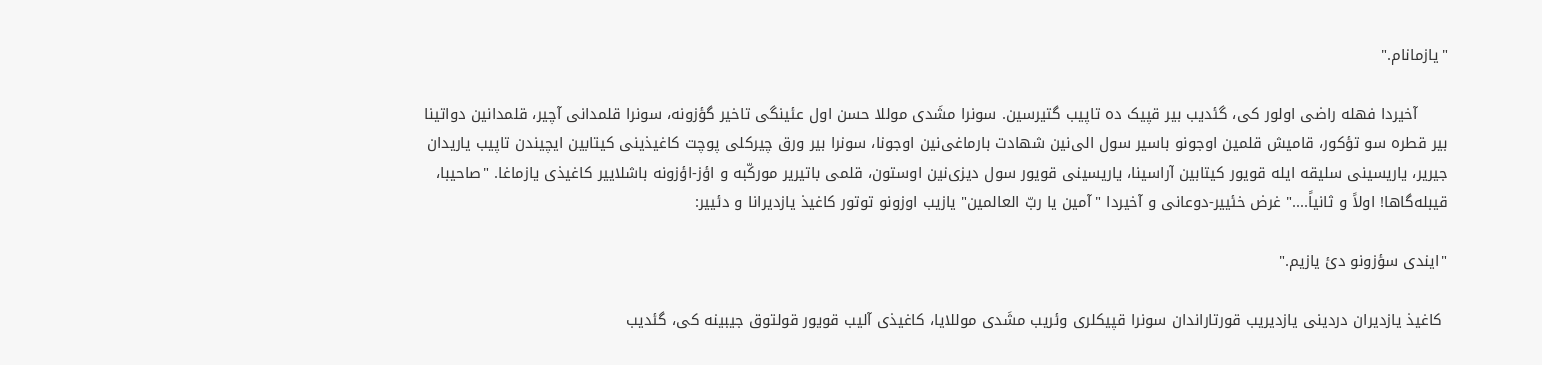"یازمانام."

      آخیردا فهله راضی اولور کی، گئدیب بیر قپیک ده تاپیب گتیرسین. سونرا مشَدی موللا حسن اول عئینگی تاخیر گؤزونه، سونرا قلمدانی آچیر، قلمدا‌‌نین دواتینا  بیر قطره سو تؤکور، قامیش قلمین اوجونو باسیر سول الی‌‌نین شهادت بارماغی‌‌نین اوجونا، سونرا بیر ورق چیرکلی پوچت کاغیذینی کیتابین ایچیندن تاپیب یاریدان جیریر، یاریسینی سلیقه ایله قویور کیتابین آراسینا، یاریسینی قویور سول دیزی‌‌نین اوستون، قلمی باتیریر مورکّبه و اؤز-اؤزونه باشلاییر کاغیذی یازماغا. "صاحیبا، قیبله‌گاها! اولاً و ثانیاً...." غرض خئییر-دوعانی و آخیردا "آمین یا ربّ العالمین" یازیب اوزونو توتور کاغیذ یازدیرانا و دئییر:

"ایندی سؤزونو دئ یازیم."

 کاغیذ یازدیران دردینی یازدیریب قورتاراندان سونرا قپیکلری وئریب مشَدی موللایا، کاغیذی آلیب قویور قولتوق جیبینه کی، گئدیب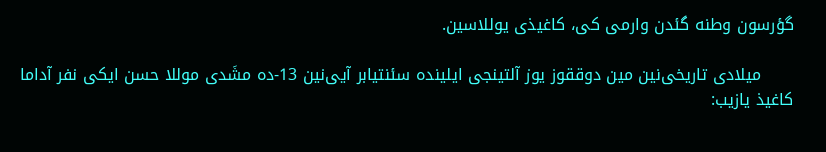گؤرسون وطنه گئدن وارمی کی، کاغیذی یوللاسین.

      میلادی تاریخی‌‌نین مین دوققوز یوز آلتینجی ایلینده سئنتیابر آیی‌‌نین 13-ده مشَدی موللا حسن ایکی نفر آداما کاغیذ یازیب: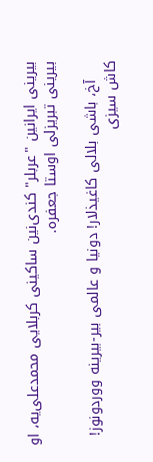بیرینی ایرا‌‌نین "عربلر" کندی‌‌نین ساکینی کربلایی محمدعلی‌یه، او بیرینی تبریزلی اوستا جعفره.

    آخ، باشی بلالی کاغیذلار! دونیا و عالمی بیر-بیرینه ووردونوز! کاش سیزی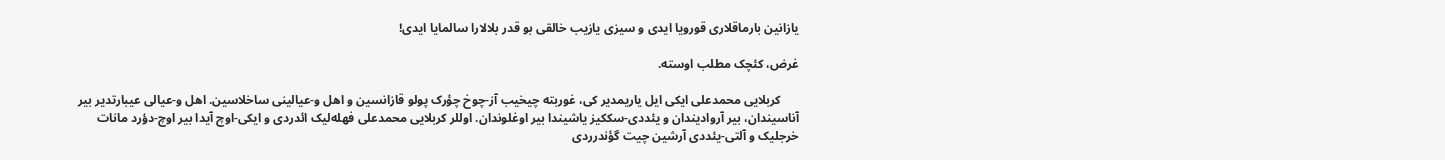یازا‌‌نین بارماقلاری قورویا ایدی و سیزی یازیب خالقی بو قدر بلالارا سالمایا ایدی!

غرض، کئچک مطلب اوسته.

      کربلایی محمدعلی ایکی ایل یاریمدیر کی، غوربته چیخیب آز-چوخ چؤرک پولو قازانسین و اهل و-عیالینی ساخلاسین. اهل و-عیالی عیبارتدیر بیر آناسیندان، بیر آروادیندان و یئددی-سککیز یاشیندا بیر اوغلوندان. اوللر کربلایی محمدعلی فهله‌لیک ائدردی و ایکی-اوچ آیدا بیر اوچ-دؤرد مانات خرجلیک و آلتی-یئددی آرشین چیت گؤندرردی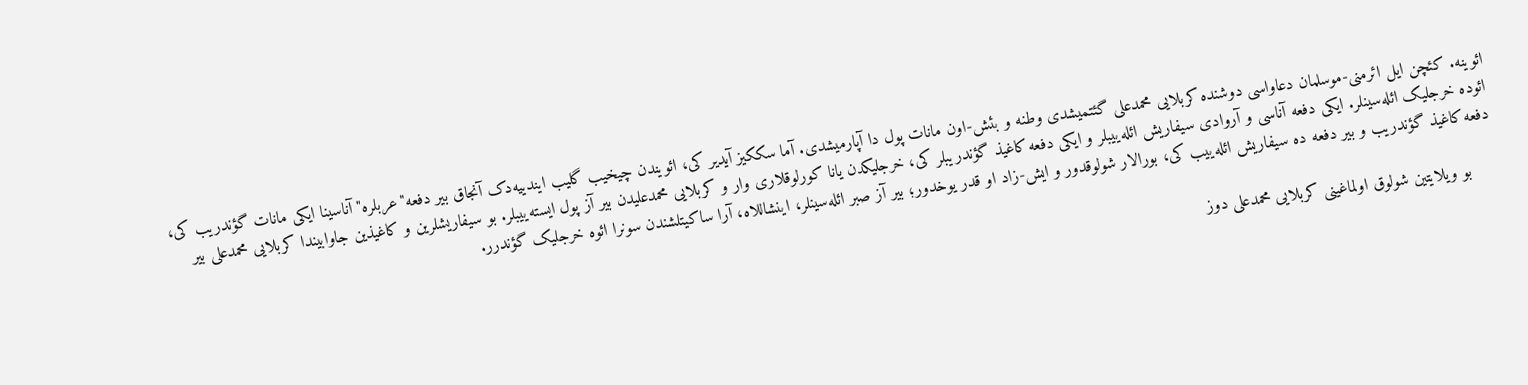ائوینه. کئچن ایل ائرمنی-موسلمان دعاواسی دوشنده کربلایی محمدعلی گئتمیشدی وطنه و بئش-اون مانات پول دا آپارمیشدی. آما سککیز آیدیر کی، ائویندن چیخیب گلیب ایندییه‌دک آنجاق بیر دفعه"عربلره" آناسینا ایکی مانات گؤندریب کی، ائوده خرجلیک ائله‌سینلر. ایکی دفعه آناسی و آروادی سیفاریش ائله‌ییبلر و ایکی دفعه کاغیذ گؤندریبلر کی، خرجلیکدن یانا کورلوقلاری وار و کربلایی محمدعلیدن بیر آز پول ایسته‌ییبلر. بو سیفاریشلرین و کاغیذین جاوابیندا کربلایی محمدعلی بیر دفعه کاغیذ گؤندریب و بیر دفعه ده سیفاریش ائله‌ییب کی، بورالار شولوقدور و ایش-زاد او قدر یوخدور؛ بیر آز صبر ائله‌سینلر، اینشاللاه، آرا ساکیتلشندن سونرا ائوه خرجلیک گؤندرر.

     بو ویلایتین شولوق اولماغینی کربلایی محمدعلی دوز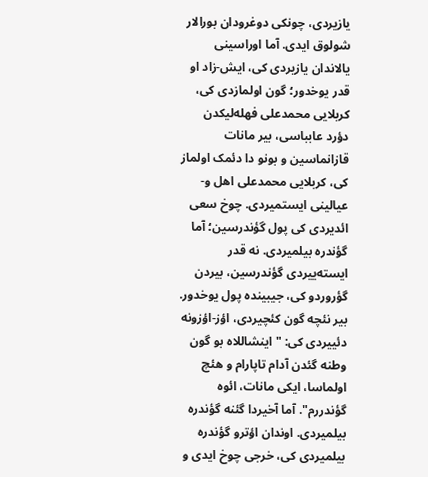یازیردی، چونکی دوغرودان بورالار شولوق ایدی. آما اوراسینی یالاندان یازیردی کی، ایش-زاد او قدر یوخدور؛ گون اولمازدی کی، کربلایی محمدعلی فهله‌لیکدن دؤرد عابباسی، بیر مانات قازانماسین و بونو دا دئمک اولماز کی، کربلایی محمدعلی اهل و-عیالینی ایستمیردی. چوخ سعی ائدیردی کی پول گؤندرسین؛ آما گؤندره بیلمیردی. نه قدر ایسته‌ییردی گؤندرسین، بیردن گؤروردو کی، جیبینده پول یوخدور. بیر نئچه گون کئچیردی، اؤز-اؤزونه دئییردی کی: "اینشاللاه بو گون وطنه گئدن آدام تاپارام و هئچ اولماسا، ایکی مانات، ائوه گؤندررم". آما آخیردا گئنه گؤندره بیلمیردی. اوندان اؤترو گؤندره بیلمیردی کی، خرجی چوخ ایدی و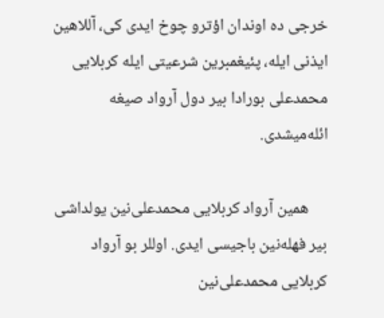خرجی ده اوندان اؤترو چوخ ایدی کی، آللاهین ایذنی ایله، پئیغمبرین شرعیتی ایله کربلایی محمدعلی بورادا بیر دول آرواد صیغه ائله‌میشدی.

     همین آرواد کربلایی محمدعلی‌‌نین یولداشی بیر فهله‌‌‌نین باجیسی ایدی. اوللر بو آرواد کربلایی محمدعلی‌‌نین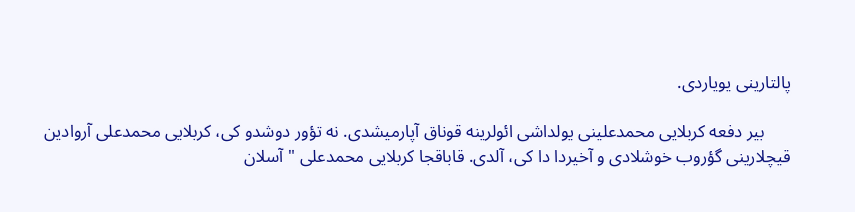پالتارینی یویاردی.

      بیر دفعه کربلایی محمدعلینی یولداشی ائولرینه قوناق آپارمیشدی. نه تؤور دوشدو کی، کربلایی محمدعلی آروادین قیچلارینی گؤروب خوشلادی و آخیردا دا کی، آلدی. قاباقجا کربلایی محمدعلی "آسلان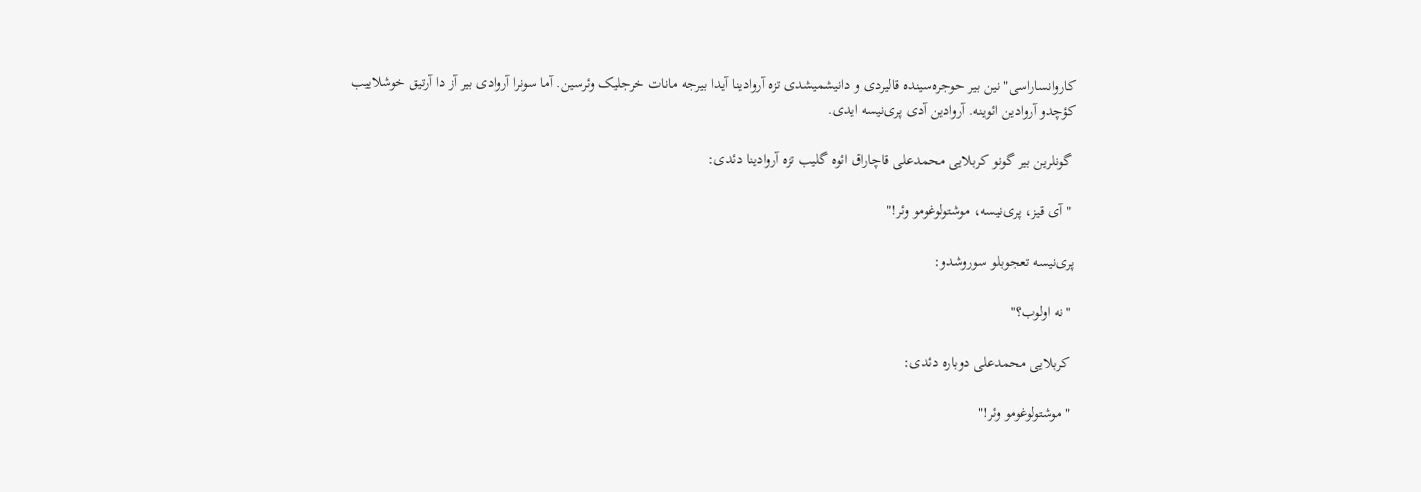کاروانساراسی"نین بیر حوجره‌سینده قالیردی و دانیشمیشدی تزه آروادینا آیدا بیرجه مانات خرجلیک وئرسین. آما سونرا آروادی بیر آز دا آرتیق خوشلاییب کؤچدو آروادین ائوینه. آروادین آدی پری‌نیسه ایدی.

 گونلرین بیر گونو کربلایی محمدعلی قاچاراق ائوه گلیب تزه آروادینا دئدی:

 "آی قیز، پری‌نیسه، موشتولوغومو وئر!"

پری‌نیسه تعجوبلو سوروشدو:

 "نه اولوب؟"

 کربلایی محمدعلی دوباره دئدی:

 "موشتولوغومو وئر!"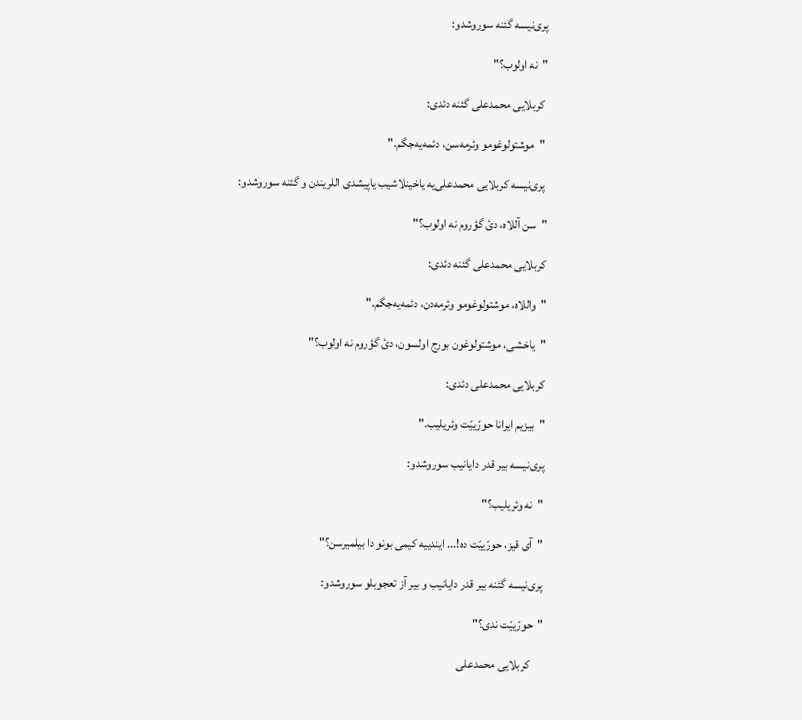پری‌نیسه گئنه سوروشدو:

"نه اولوب؟"

 کربلایی محمدعلی گئنه دئدی:

 "موشتولوغومو وئرمه‌سن، دئمه‌یه‌جگم."

 پری‌نیسه کربلایی محمدعلی‌یه یاخینلاشیب یاپیشدی اللریندن و گئنه سوروشدو:

"سن آللاه، دئ گؤروم نه اولوب؟"

کربلایی محمدعلی گئنه دئدی:

"واللاه، موشتولوغومو وئرمه‌دن، دئمه‌یه‌جگم."

"یاخشی، موشتولوغون بورج اولسون، دئ گؤروم نه اولوب؟"

کربلایی محمدعلی دئدی:

"بیزیم ایرانا حورّییّت وئریلیب."

پری‌نیسه بیر قدر دایانیب سوروشدو:

"نه وئریلیب؟"

"آی قیز، حورّییّت ده!... ایندییه کیمی بونو دا بیلمیرسن؟"

پری‌نیسه گئنه بیر قدر دایانیب و بیر آز تعجوبلو سوروشدو:

"حورّییّت ندی؟"

     کربلایی محمدعلی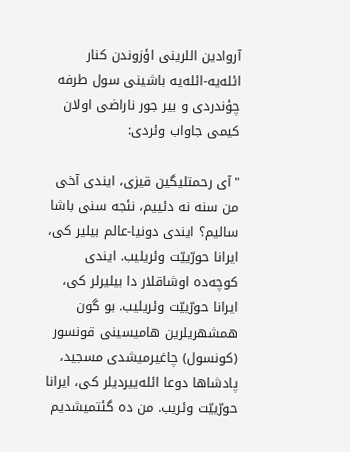آروادین اللرینی اؤزوندن کنار ائله‌یه-ائله‌یه باشینی سول طرفه چؤندردی و بیر جور ناراضی اولان کیمی جاواب وئردی:

"آی رحمتلیگین قیزی، ایندی آخی من سنه نه دئییم، نئجه سنی باشا سالیم؟ ایندی دونیا-عالم بیلیر کی، ایرانا حورّییّت وئریلیب. ایندی کوچه‌ده اوشاقلار دا بیلیرلر کی، ایرانا حورّییّت وئریلیب. بو گون همشهریلرین هامیسینی قونسور (کونسول) چاغیرمیشدی مسجید، پادشاها دوعا ائله‌ییردیلر کی، ایرانا حورّییّت وئریب. من ده گئتمیشدیم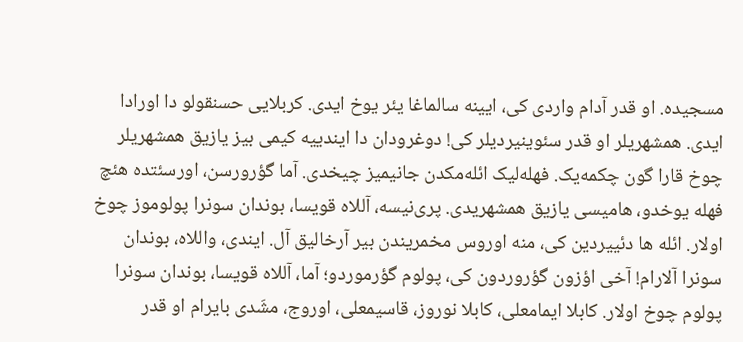مسجیده. او قدر آدام واردی کی، ایینه سالماغا یئر یوخ ایدی. کربلایی حسنقولو دا اورادا ایدی. همشهریلر او قدر سئوینیردیلر کی! دوغرودان دا ایندییه کیمی بیز یازیق همشهریلر چوخ قارا گون چکمه‌یک. فهله‌لیک ائله‌مکدن جانیمیز چیخدی. آما گؤرورسن، اورسئتده هئچ فهله یوخدو، هامیسی یازیق همشهریدی. پری‌نیسه، آللاه قویسا، بوندان سونرا پولوموز چوخ اولار. ائله ها دئییردین کی، منه اوروس مخمریندن بیر آرخالیق آل. ایندی، واللاه، بوندان سونرا آلارام! آخی اؤزون گؤروردون کی، پولوم گؤرموردو؛ آما، آللاه قویسا، بوندان سونرا پولوم چوخ اولار. کابلا ایمامعلی، کابلا نوروز، قاسیمعلی‌، اوروج، مشَدی بایرام او قدر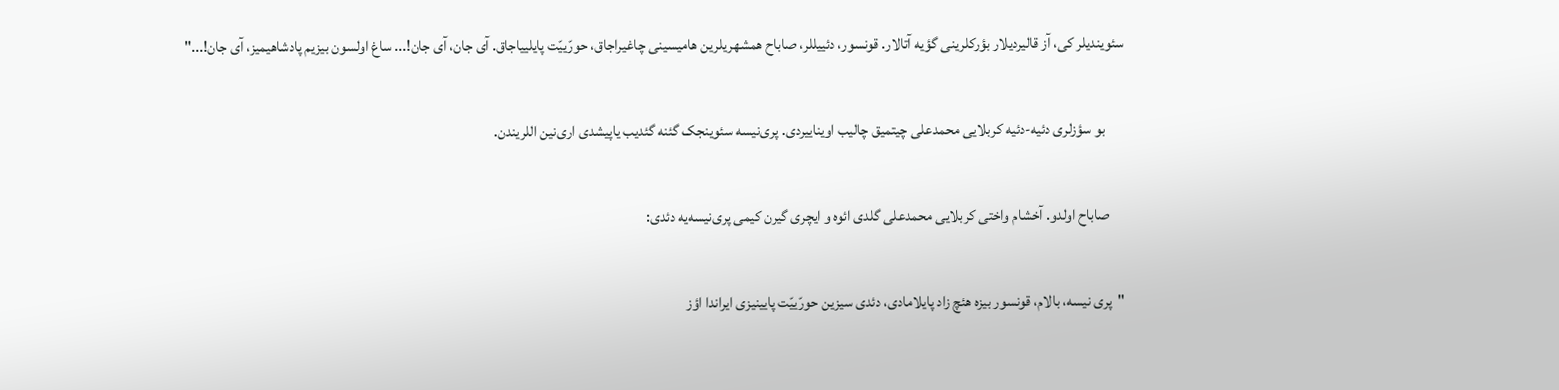سئویندیلر کی، آز قالیردیلار بؤرکلرینی گؤیه آتالار. قونسور، دئییللر، صاباح همشهریلرین هامیسینی چاغیراجاق، حورّییّت پایلییاجاق. آی جان، آی جان!... ساغ اولسون بیزیم پادشاهیمیز، آی جان!..."

      بو سؤزلری دئیه-دئیه کربلایی محمدعلی چیتمیق چالیب اویناییردی. پری‌نیسه سئوینجک گئنه گئدیب یاپیشدی اری‌‌نین اللریندن.

     صاباح اولدو. آخشام واختی کربلایی محمدعلی گلدی ائوه و ایچری گیرن کیمی پری‌نیسه‌یه دئدی:

"پری نیسه، بالام، قونسور بیزه هئچ زاد پایلامادی، دئدی سیزین حورّییّت پایینیزی ایراندا اؤز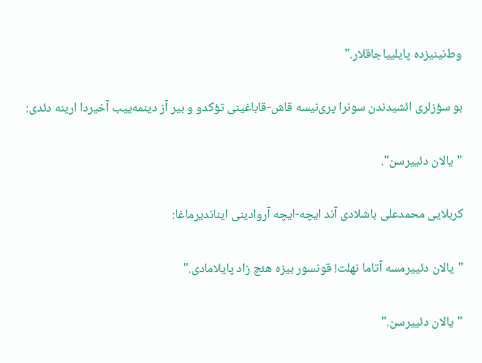وط‌‌نینیزده پایلییاجاقلار."

بو سؤزلری ائشیدندن سونرا پری‌نیسه قاش-قاباغینی تؤکدو و بیر آز دینمه‌ییب آخیردا ارینه دئدی:

"یالان دئییرسن".

کربلایی محمدعلی باشلادی آند ایچه-ایچه آروادینی ایناندیرماغا:

"یالان دئییرمسه آتاما نهلت! قونسور بیزه هئچ زاد پایلامادی."

"یالان دئییرسن."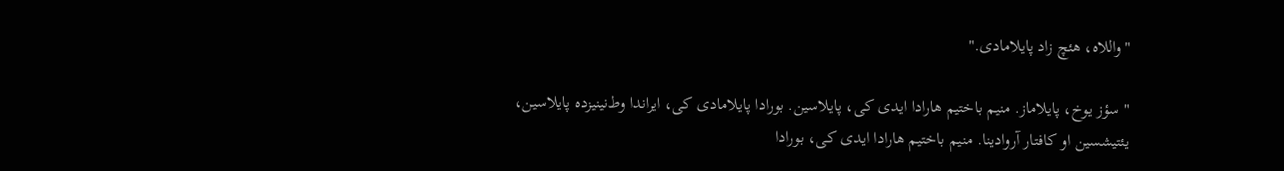"واللاه، هئچ زاد پایلامادی."

"سؤز یوخ، پایلاماز. منیم باختیم هارادا ایدی کی، پایلاسین. بورادا پایلامادی کی، ایراندا وط‌‌نینیزده پایلاسین، یئتیشسین او کافتار آروادینا. منیم باختیم هارادا ایدی کی، بورادا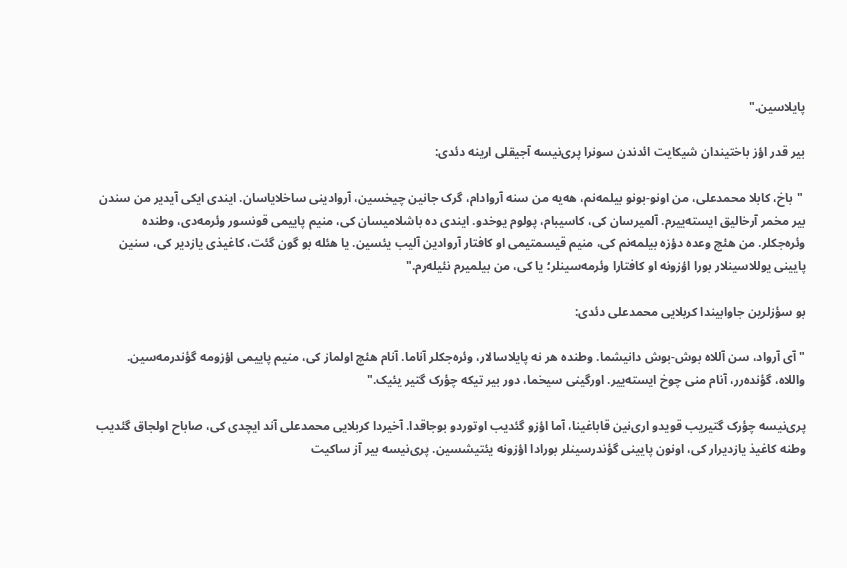پایلاسین."

بیر قدر اؤز باختیندان شیکایت ائدندن سونرا پری‌نیسه آجیقلی ارینه دئدی:

 "باخ، کابلا محمدعلی، من اونو-بونو بیلمه‌نم، هه‌یه من سنه آروادام، گرک جا‌‌نین چیخسین، آروادینی ساخلایاسان. ایندی ایکی آیدیر من سندن بیر مخمر آرخالیق ایسته‌ییرم. آلمیرسان کی، کاسیبام، پولوم یوخدو. ایندی ده باشلامیسان کی، منیم پاییمی قونسور وئرمه‌دی، وطنده وئره‌جکلر. من هئچ وعده دؤزه بیلمه‌نم کی، منیم قیسمتیمی او کافتار آروادین آلیب یئسین. یا هئله بو گون گئت، کاغیذی یازدیر کی، سنین پایینی یوللاسینلار بورا اؤزونه او کافتارا وئرمه‌سینلر؛ یا کی، من بیلمیرم نئیله‌رم."

بو سؤزلرین جاوابیندا کربلایی محمدعلی دئدی:

"آی آرواد، سن آللاه بوش-بوش دانیشما. وطنده هر نه پایلاسالار، وئره‌جکلر آناما. آنام هئچ اولماز کی، منیم پاییمی اؤزومه گؤندرمه‌سین. واللاه، گؤنده‌رر، آنام منی چوخ ایسته‌ییر. اورگینی سیخما، دور بیر تیکه چؤرک گتیر یئیک."

پری‌نیسه چؤرک گتیریب قویدو اری‌‌نین قاباغینا، آما اؤزو گئدیب اوتوردو بوجاقدا. آخیردا کربلایی محمدعلی آند ایچدی کی، صاباح اولجاق گئدیب وطنه کاغیذ یازدیرار کی، اونون پایینی گؤندرسینلر بورادا اؤزونه یئتیشسین. پری‌نیسه بیر آز ساکیت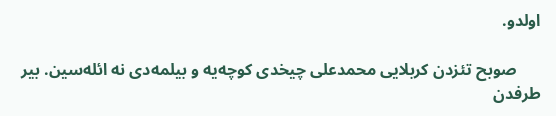اولدو.

      صوبح تئزدن کربلایی محمدعلی چیخدی کوچه‌یه و بیلمه‌دی نه ائله‌سین. بیر طرفدن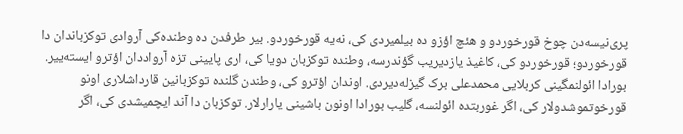پری‌نیسه‌دن چوخ قورخوردو و هئچ اؤزو ده بیلمیردی کی، نه‌یه قورخوردو. بیر طرفدن ده وطنده‌کی آروادی توکزباندان دا قورخوردو؛ قورخوردو کی، کاغیذ یازدیریب گؤندرسه، وطنده توکزبان دویا کی، اری پایینی تزه آرواددان اؤترو ایسته‌ییر. بورادا ائولنمگینی کربلایی محمدعلی برک گیزله‌دیردی. اوندان اؤترو کی، وطندن گلنده توکزبا‌‌نین قارداشلاری اونو قورخوتموشدولار کی، اگر غوربتده ائولنسه، گلیب بورادا اونون باشینی یارارلار. توکزبان دا آند ایچمیشدی کی، اگر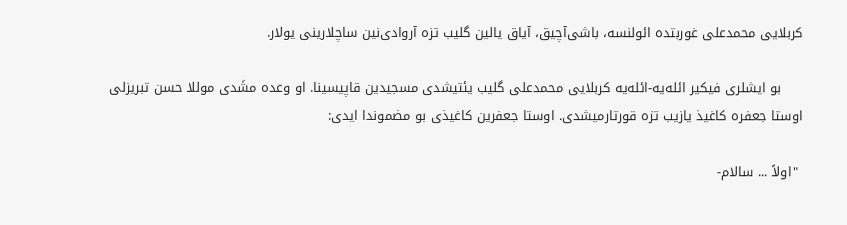کربلایی محمدعلی غوربتده ائولنسه، باشی‌آچیق، آیاق یالین گلیب تزه آروادی‌‌نین ساچلارینی یولار.

     بو ایشلری فیکیر ائله‌یه-ائله‌یه کربلایی محمدعلی گلیب یئتیشدی مسجیدین قاپیسینا. او وعده مشَدی موللا حسن تبریزلی اوستا جعفره کاغیذ یازیب تزه قورتارمیشدی. اوستا جعفرین کاغیذی بو مضموندا ایدی:

 "اولاً ... سالام-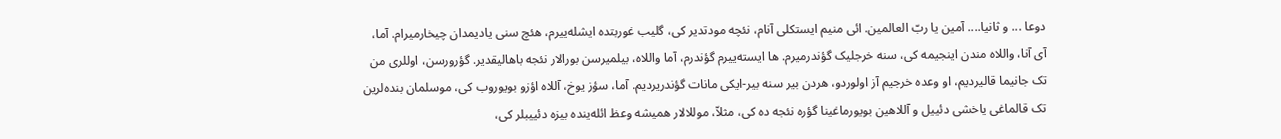دوعا ... و ثانیا.... آمین یا ربّ العالمین. ائی منیم ایستکلی آنام، نئچه مودتدیر کی، گلیب غوربتده ایشله‌ییرم، هئچ سنی یادیمدان چیخارمیرام. آما، آی آنا، واللاه مندن اینجیمه کی، سنه خرجلیک گؤندرمیرم. ها ایسته‌ییرم گؤندرم، آما واللاه، بیلمیرسن بورالار نئجه باهالیقدیر. گؤرورسن، اوللری من تک جانیما قالیردیم، او وعده خرجیم آز اولوردو، هردن بیر سنه بیر-ایکی مانات گؤندریردیم. آما، سؤز یوخ، آللاه اؤزو بویوروب کی، موسلمان بنده‌لرین تک قالماغی یاخشی دئییل و آللاهین بویورماغینا گؤره نئجه ده کی، مثلاّ، موللالار همیشه وعظ ائله‌ینده بیزه دئییبلر کی،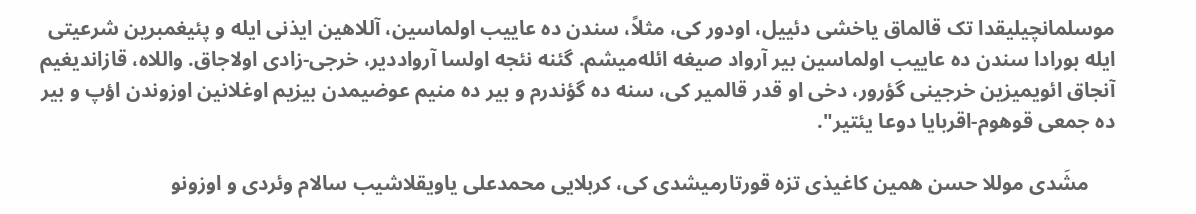موسلمانچیلیقدا تک قالماق یاخشی دئییل، اودور کی، مثلاً، سندن ده عاییب اولماسین، آللاهین ایذنی ایله و پئیغمبرین شرعیتی ایله بورادا سندن ده عاییب اولماسین بیر آرواد صیغه ائله‌میشم. گئنه نئجه اولسا آرواددیر، خرجی-زادی اولاجاق. واللاه، قازاندیغیم آنجاق ائویمیزین خرجینی گؤرور، دخی او قدر قالمیر کی، سنه ده گؤندرم و بیر ده منیم عوضیمدن بیزیم اوغلا‌‌نین اوزوندن اؤپ و بیر ده جمعی قوهوم-اقربایا دوعا یئتیر".

     مشَدی موللا حسن همین کاغیذی تزه قورتارمیشدی کی، کربلایی محمدعلی یاویقلاشیب سالام وئردی و اوزونو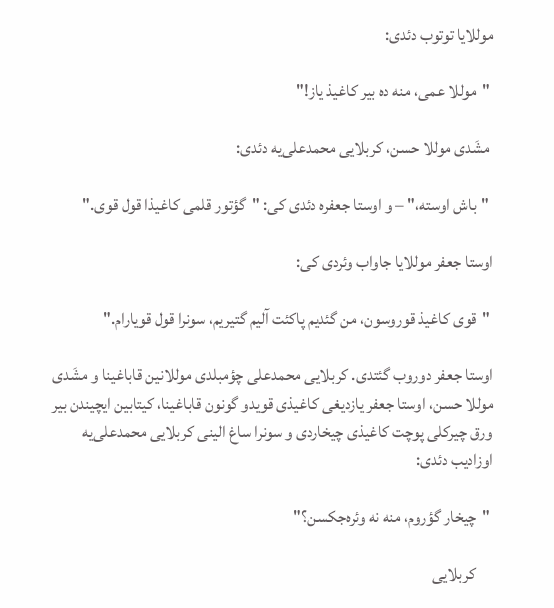موللایا توتوب دئدی:

 "موللا عمی، منه ده بیر کاغیذ یاز!"

 مشَدی موللا حسن، کربلایی محمدعلی‌یه دئدی:

 "باش اوسته،" – و اوستا جعفره دئدی کی: "گؤتور قلمی کاغیذا قول قوی."

اوستا جعفر موللایا جاواب وئردی کی:

 "قوی کاغیذ قوروسون، من گئدیم پاکئت آلیم گتیریم، سونرا قول قویارام."

اوستا جعفر دوروب گئتدی. کربلایی محمدعلی چؤمبلدی موللا‌‌نین قاباغینا و مشَدی موللا حسن، اوستا جعفر یازدیغی کاغیذی قویدو گونون قاباغینا، کیتابین ایچیندن بیر ورق چیرکلی پوچت کاغیذی چیخاردی و سونرا ساغ الینی کربلایی محمدعلی‌یه اوزادیب دئدی:

 "چیخار گؤروم، منه نه وئره‌جکسن؟"

     کربلایی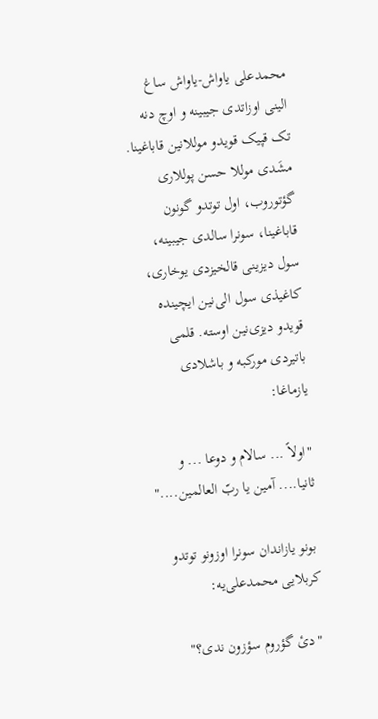محمدعلی یاواش-یاواش ساغ الینی اوزاتدی جیبینه و اوچ دنه تک قپیک قویدو موللا‌‌نین قاباغینا. مشَدی موللا حسن پوللاری گؤتوروب، اول توتدو گونون قاباغینا، سونرا سالدی جیبینه، سول دیزینی قالخیزدی یوخاری، کاغیذی سول الی‌‌نین ایچینده قویدو دیزی‌‌نین اوسته. قلمی باتیردی مورکبه و باشلادی یازماغا:

"اولاً ... سالام و دوعا ... و ثانیا.... آمین یا ربّ العالمین...."

 بونو یازاندان سونرا اوزونو توتدو کربلایی محمدعلی‌یه:

 "دئ گؤروم سؤزون ندی؟"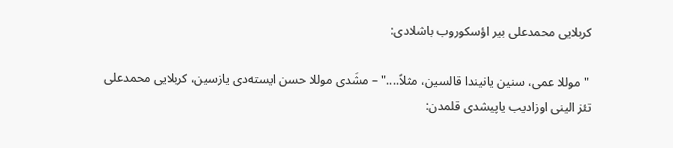کربلایی محمدعلی بیر اؤسکوروب باشلادی:

 "موللا عمی، سنین یا‌‌نیندا قالسین، مثلاً...." – مشَدی موللا حسن ایسته‌دی یازسین، کربلایی محمدعلی تئز الینی اوزادیب یاپیشدی قلمدن: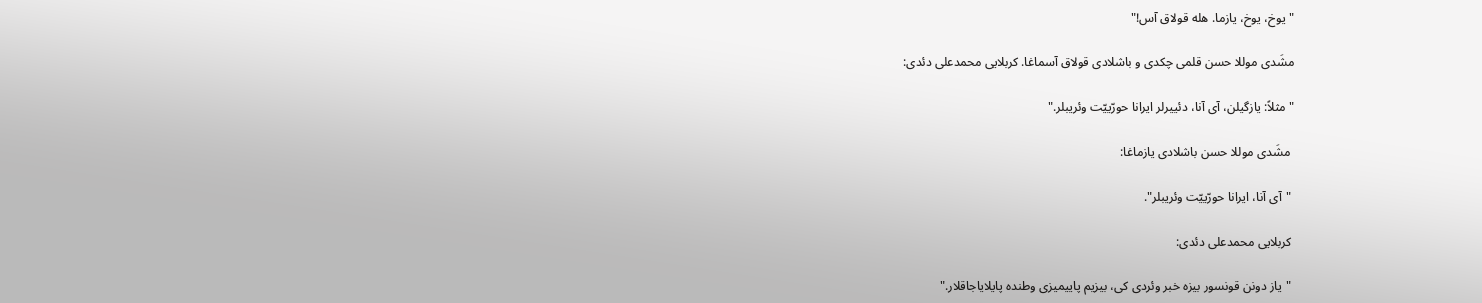"یوخ، یوخ، یازما. هله قولاق آس!"

مشَدی موللا حسن قلمی چکدی و باشلادی قولاق آسماغا. کربلایی محمدعلی دئدی:

"مثلاً: یازگیلن، آی آنا، دئییرلر ایرانا حورّییّت وئریبلر."

 مشَدی موللا حسن باشلادی یازماغا:

 "آی آنا، ایرانا حورّییّت وئریبلر".

 کربلایی محمدعلی دئدی:

 "یاز دونن قونسور بیزه خبر وئردی کی، بیزیم پاییمیزی وطنده پایلایاجاقلار."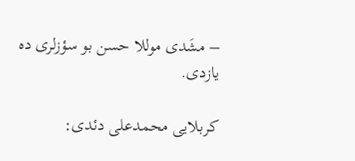– مشَدی موللا حسن بو سؤزلری ده یازدی.

کربلایی محمدعلی دئدی: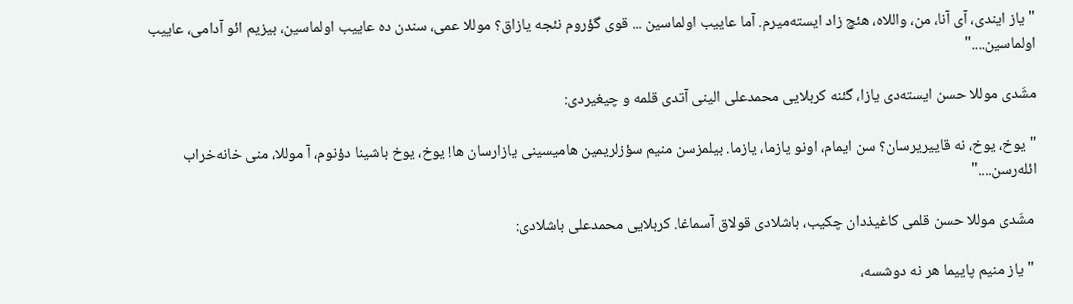"یاز ایندی، آی آنا، من، واللاه، هئچ زاد ایسته‌میرم. آما عاییب اولماسین ... قوی گؤروم نئجه یازاق؟ موللا عمی، سندن ده عاییب اولماسین، بیزیم ائو آدامی، عاییب اولماسین...."

مشَدی موللا حسن ایسته‌دی یازا، گئنه کربلایی محمدعلی الینی آتدی قلمه و چیغیردی:

"یوخ، یوخ، نه قاییریرسان؟ سن ایمام، اونو یازما، یازما. بیلمزسن منیم سؤزلریمین هامیسینی یازارسان ها! یوخ، یوخ باشینا دؤنوم، آ موللا، منی خانه‌خراب ائله‌رسن...."

 مشَدی موللا حسن قلمی کاغیذدان چکیب، باشلادی قولاق آسماغا. کربلایی محمدعلی باشلادی:

 "یاز منیم پاییما هر نه دوشسه،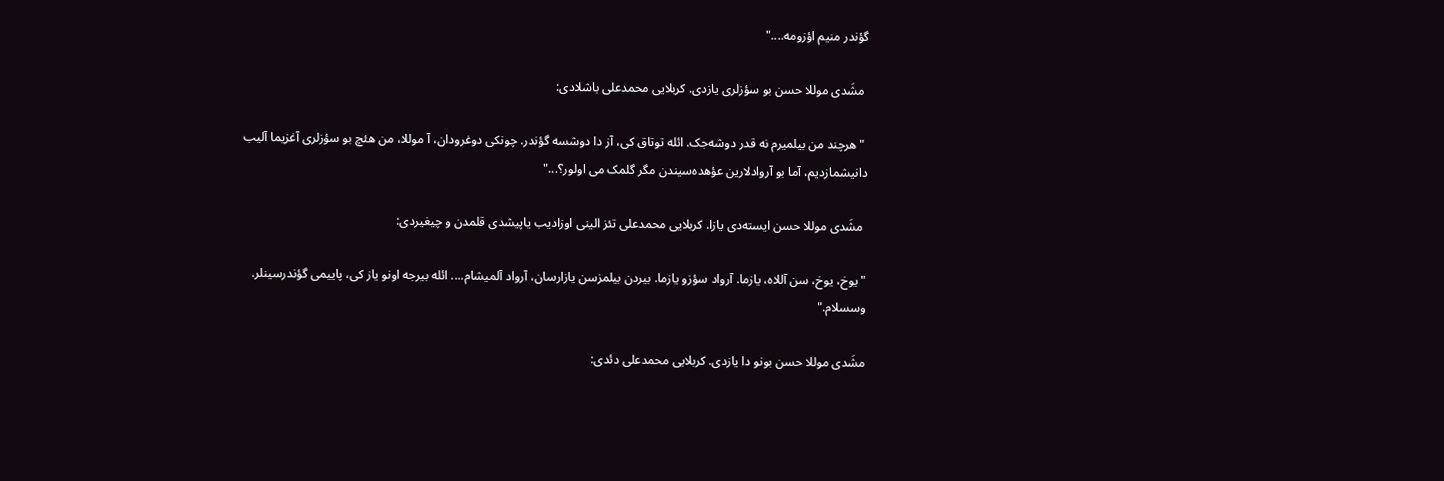گؤندر منیم اؤزومه...."

 مشَدی موللا حسن بو سؤزلری یازدی. کربلایی محمدعلی باشلادی:

 "هرچند من بیلمیرم نه قدر دوشه‌جک. ائله توتاق کی، آز دا دوشسه گؤندر. چونکی دوغرودان، آ موللا، من هئچ بو سؤزلری آغزیما آلیب دانیشمازدیم، آما بو آروادلارین عؤهده‌سیندن مگر گلمک می اولور؟..."

 مشَدی موللا حسن ایسته‌دی یازا. کربلایی محمدعلی تئز الینی اوزادیب یاپیشدی قلمدن و چیغیردی:

"یوخ، یوخ، سن آللاه، یازما. آرواد سؤزو یازما. بیردن بیلمزسن یازارسان، آرواد آلمیشام.... ائله بیرجه اونو یاز کی، پاییمی گؤندرسینلر. وسسلام."

مشَدی موللا حسن بونو دا یازدی. کربلایی محمدعلی دئدی: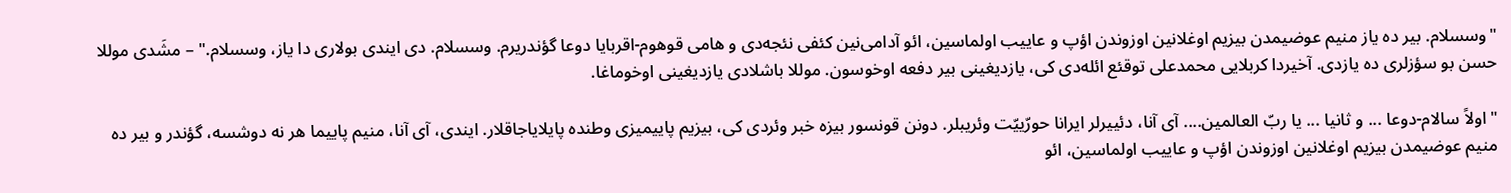"وسسلام. بیر ده یاز منیم عوضیمدن بیزیم اوغلا‌‌نین اوزوندن اؤپ و عاییب اولماسین، ائو آدامی‌‌نین کئفی نئجه‌دی و هامی قوهوم-اقربایا دوعا گؤندریرم. وسسلام. دی ایندی بولاری دا یاز، وسسلام." – مشَدی موللا حسن بو سؤزلری ده یازدی. آخیردا کربلایی محمدعلی توقئع ائله‌دی کی، یازدیغینی بیر دفعه اوخوسون. موللا باشلادی یازدیغینی اوخوماغا.

"اولاً سالام-دوعا ... و ثانیا ... یا ربّ العالمین.... آی آنا، دئییرلر ایرانا حورّییّت وئریبلر. دونن قونسور بیزه خبر وئردی کی، بیزیم پاییمیزی وطنده پایلایاجاقلار. ایندی، آی آنا، منیم پاییما هر نه دوشسه، گؤندر و بیر ده منیم عوضیمدن بیزیم اوغلا‌‌نین اوزوندن اؤپ و عاییب اولماسین، ائو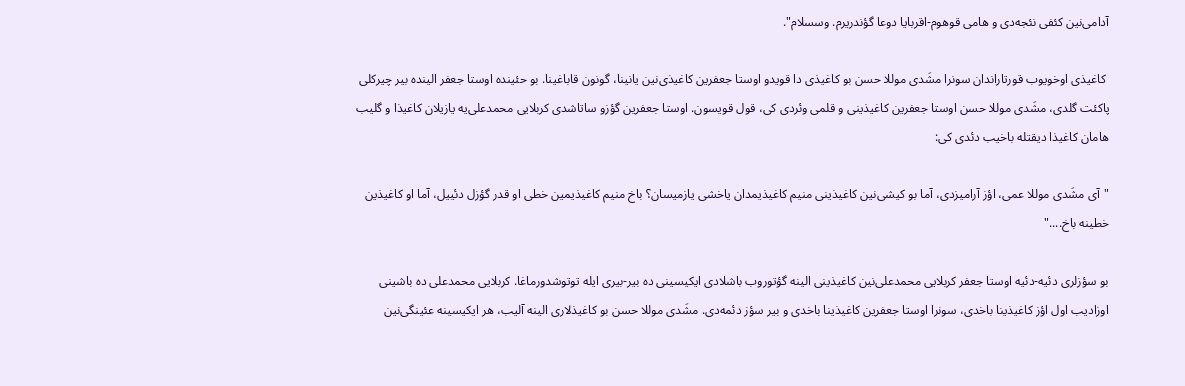آدامی‌‌نین کئفی نئجه‌دی و هامی قوهوم-اقربایا دوعا گؤندریرم. وسسلام".

 کاغیذی اوخویوب قورتاراندان سونرا مشَدی موللا حسن بو کاغیذی دا قویدو اوستا جعفرین کاغیذی‌‌نین یا‌‌نینا، گونون قاباغینا. بو حئینده اوستا جعفر الینده بیر چیرکلی پاکئت گلدی، مشَدی موللا حسن اوستا جعفرین کاغیذینی و قلمی وئردی کی، قول قویسون. اوستا جعفرین گؤزو ساتاشدی کربلایی محمدعلی‌یه یازیلان کاغیذا و گلیب هامان کاغیذا دیقتله باخیب دئدی کی:

"آی مشَدی موللا عمی، اؤز آرامیزدی، آما بو کیشی‌‌نین کاغیذینی منیم کاغیذیمدان یاخشی یازمیسان؟ باخ منیم کاغیذیمین خطی او قدر گؤزل دئییل، آما او کاغیذین خطینه باخ...."

بو سؤزلری دئیه-دئیه اوستا جعفر کربلایی محمدعلی‌‌نین کاغیذینی الینه گؤتوروب باشلادی ایکیسینی ده بیر-بیری ایله توتوشدورماغا. کربلایی محمدعلی ده باشینی اوزادیب اول اؤز کاغیذینا باخدی، سونرا اوستا جعفرین کاغیذینا باخدی و بیر سؤز دئمه‌دی. مشَدی موللا حسن بو کاغیذلاری الینه آلیب، هر ایکیسینه عئینگی‌‌نین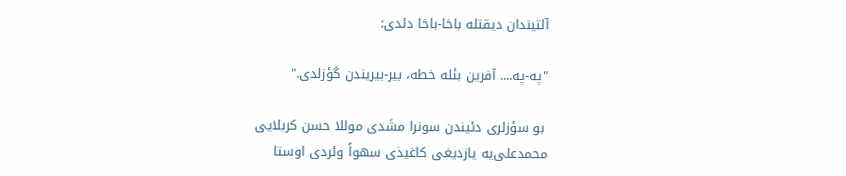آلتیندان دیقتله باخا-باخا دئدی:

"په-په.... آفرین بئله خطه، بیر-بیریندن گؤزلدی."

 بو سؤزلری دئیندن سونرا مشَدی موللا حسن کربلایی محمدعلی‌یه یازدیغی کاغیذی سهواً وئردی اوستا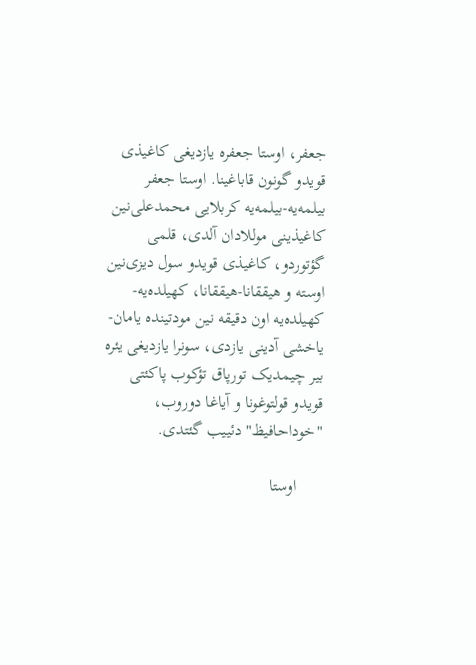جعفر، اوستا جعفره یازدیغی کاغیذی قویدو گونون قاباغینا. اوستا جعفر بیلمه‌یه-بیلمه‌یه کربلایی محمدعلی‌‌نین کاغیذینی موللادان آلدی، قلمی گؤتوردو، کاغیذی قویدو سول دیزی‌‌نین اوسته و هیققانا-هیققانا، کهیلده‌یه-کهیلده‌یه اون دقیقه ‌‌نین مودتینده یامان-یاخشی آدینی یازدی، سونرا یازدیغی یئره بیر چیمدیک تورپاق تؤکوب پاکئتی قویدو قولتوغونا و آیاغا دوروب، "خوداحافیظ" دئییب گئتدی.

      اوستا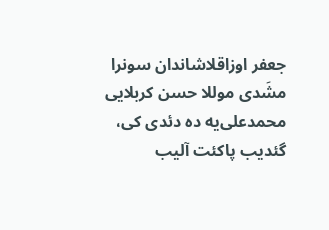جعفر اوزاقلاشاندان سونرا مشَدی موللا حسن کربلایی محمدعلی‌یه ده دئدی کی، گئدیب پاکئت آلیب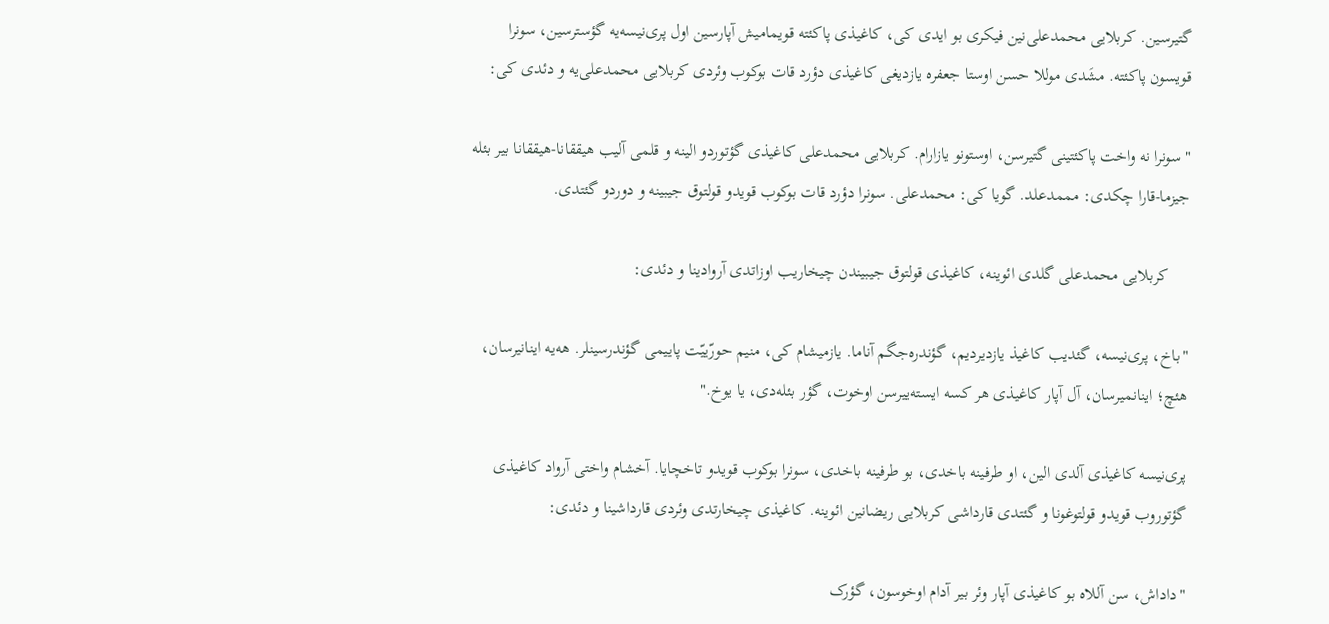گتیرسین. کربلایی محمدعلی‌‌نین فیکری بو ایدی کی، کاغیذی پاکئته قویمامیش آپارسین اول پری‌نیسه‌یه گؤسترسین، سونرا قویسون پاکئته. مشَدی موللا حسن اوستا جعفره یازدیغی کاغیذی دؤرد قات بوکوب وئردی کربلایی محمدعلی‌یه و دئدی کی:

"سونرا نه واخت پاکئتینی گتیرسن، اوستونو یازارام. کربلایی محمدعلی کاغیذی گؤتوردو الینه و قلمی آلیب هیققانا-هیققانا بیر بئله جیزما-قارا چکدی: مممدعلد. گویا کی: محمدعلی. سونرا دؤرد قات بوکوب قویدو قولتوق جیبینه و دوردو گئتدی.

     کربلایی محمدعلی گلدی ائوینه، کاغیذی قولتوق جیبیندن چیخاریب اوزاتدی آروادینا و دئدی:

"باخ، پری‌نیسه، گئدیب کاغیذ یازدیردیم، گؤندره‌جگم آناما. یازمیشام کی، منیم حورّییّت پاییمی گؤندرسینلر. هه‌یه اینانیرسان، هئچ؛ اینانمیرسان، آل آپار کاغیذی هر کسه ایسته‌ییرسن اوخوت، گؤر بئله‌دی، یا یوخ."

پری‌نیسه کاغیذی آلدی الین، او طرفینه باخدی، بو طرفینه باخدی، سونرا بوکوب قویدو تاخچایا. آخشام واختی آرواد کاغیذی گؤتوروب قویدو قولتوغونا و گئتدی قارداشی کربلایی ریضا‌‌نین ائوینه. کاغیذی چیخارتدی وئردی قارداشینا و دئدی:

"داداش، سن آللاه بو کاغیذی آپار وئر بیر آدام اوخوسون، گؤرک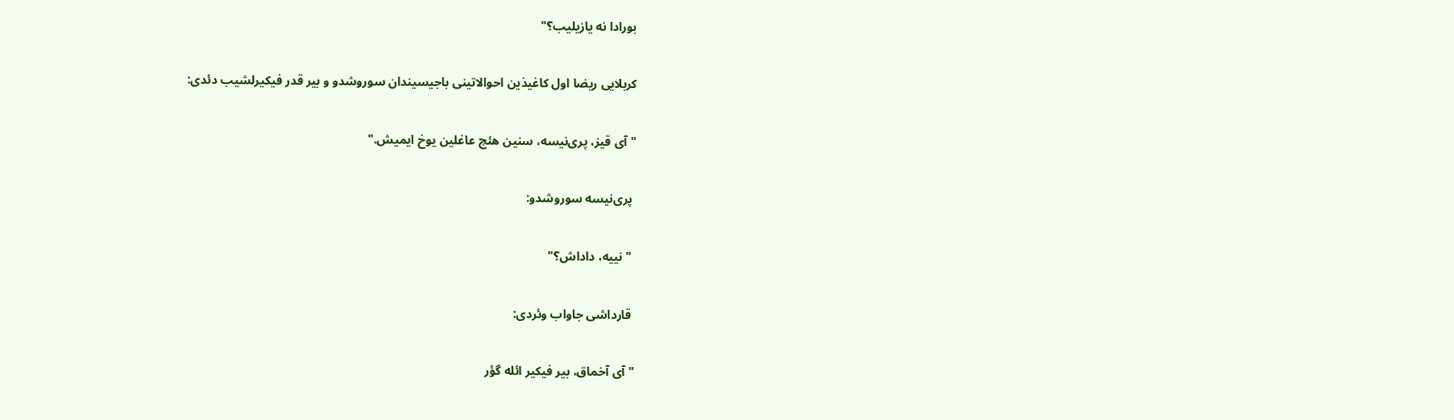بورادا نه یازیلیب؟"

کربلایی ریضا اول کاغیذین احوالاتینی باجیسیندان سوروشدو و بیر قدر فیکیرلشیب دئدی:

"آی قیز، پری‌نیسه، سنین هئچ عاغلین یوخ ایمیش."

 پری‌نیسه سوروشدو:

 "نییه، داداش؟"

 قارداشی جاواب وئردی:

"آی آخماق، بیر فیکیر ائله گؤر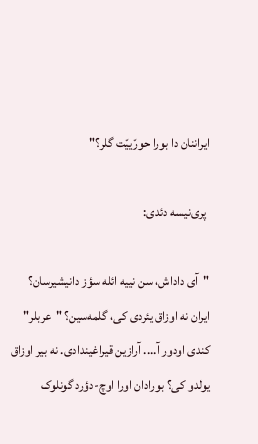ایراننان دا بورا حورّییّت گلر؟"

 پری‌نیسه دئدی:

"آی داداش، سن نییه ائله سؤز دانیشیرسان؟ ایران نه اوزاق یئردی کی، گلمه‌سین؟ "عربلر" کندی اودور آ.... آرازین قیراغیندادی. نه بیر اوزاق یولدو کی؟ بورادان اورا اوچ-دؤرد گونلوک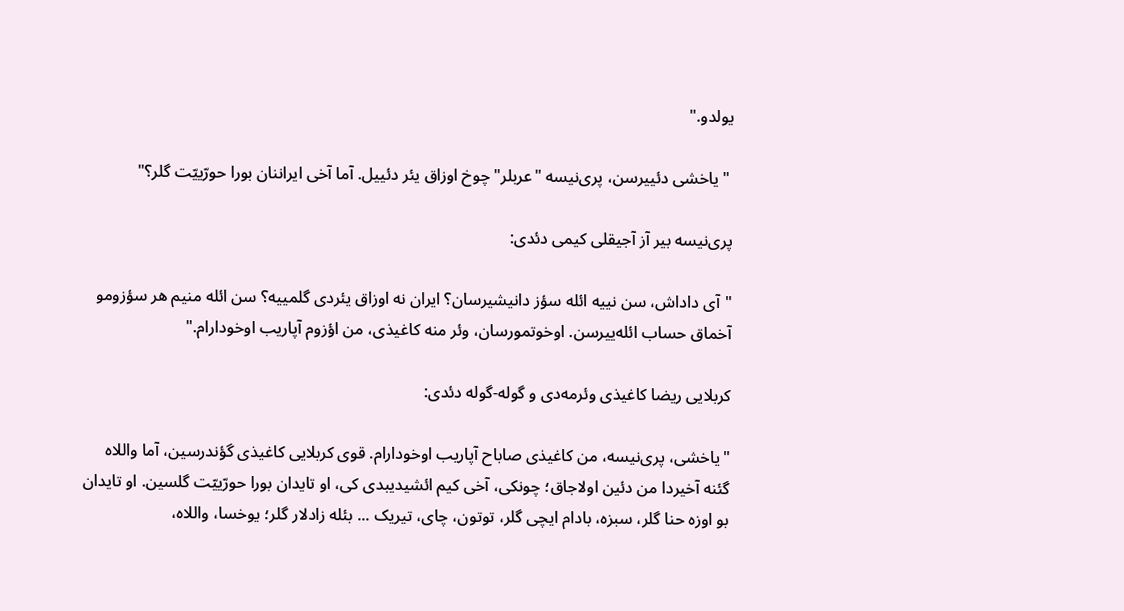یولدو."

 "یاخشی دئییرسن، پری‌نیسه "عربلر" چوخ اوزاق یئر دئییل. آما آخی ایراننان بورا حورّییّت گلر؟"

پری‌نیسه بیر آز آجیقلی کیمی دئدی:

"آی داداش، سن نییه ائله سؤز دانیشیرسان؟ ایران نه اوزاق یئردی گلمییه؟ سن ائله منیم هر سؤزومو آخماق حساب ائله‌ییرسن. اوخوتمورسان، وئر منه کاغیذی، من اؤزوم آپاریب اوخودارام."

کربلایی ریضا کاغیذی وئرمه‌دی و گوله-گوله دئدی:

"یاخشی، پری‌نیسه، من کاغیذی صاباح آپاریب اوخودارام. قوی کربلایی کاغیذی گؤندرسین، آما واللاه گئنه آخیردا من دئین اولاجاق؛ چونکی، آخی کیم ائشیدیبدی کی، او تایدان بورا حورّییّت گلسین. او تایدان بو اوزه حنا گلر، سبزه، بادام ایچی گلر، توتون، چای، تیریک ... بئله زادلار گلر؛ یوخسا، واللاه،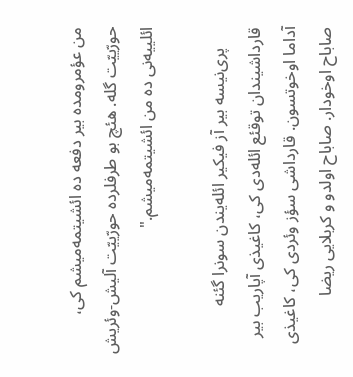من عؤمرومده بیر دفعه ده ائشیتمه‌میشم کی، حورّییّت گله. هئچ بو طرفلرده حورّییّت آلیش-وئریش ائلییه‌نی ده من ائشیتمه‌میشم."

     پری‌نیسه بیر آز فیکیر ائله‌یندن سونرا گئنه قارداشیندان توقئع ائله‌دی کی، کاغیذی آپاریب بیر آداما اوخوتسون. قارداشی سؤز وئردی کی، کاغیذی صاباح اوخودار. صاباح اولدو و کربلایی ریضا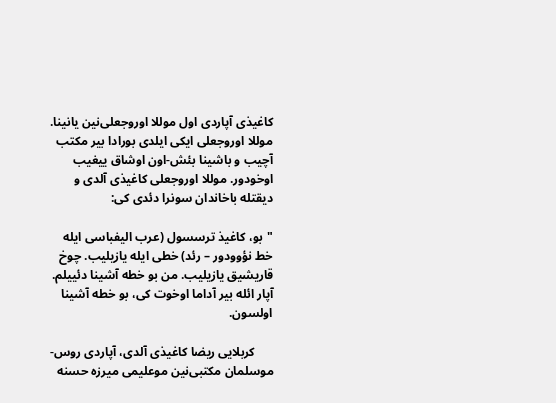کاغیذی آپاردی اول موللا اوروجعلی‌‌نین یا‌‌نینا. موللا اوروجعلی ایکی ایلدی بورادا بیر مکتب آچیب و باشینا بئش-اون اوشاق ییغیب اوخودور. موللا اوروجعلی کاغیذی آلدی و دیقتله باخاندان سونرا دئدی کی:

"بو، کاغیذ ترسسول (عرب الیفباسی ایله خط نؤوودور – رئد) خطی ایله یازیلیب. چوخ قاریشیق یازیلیب. من بو خطه آشینا دئییلم. آپار ائله بیر آداما اوخوت کی، بو خطه آشینا اولسون.

      کربلایی ریضا کاغیذی آلدی، آپاردی روس-موسلمان مکتبی‌‌نین موعلیمی میرزه حسنه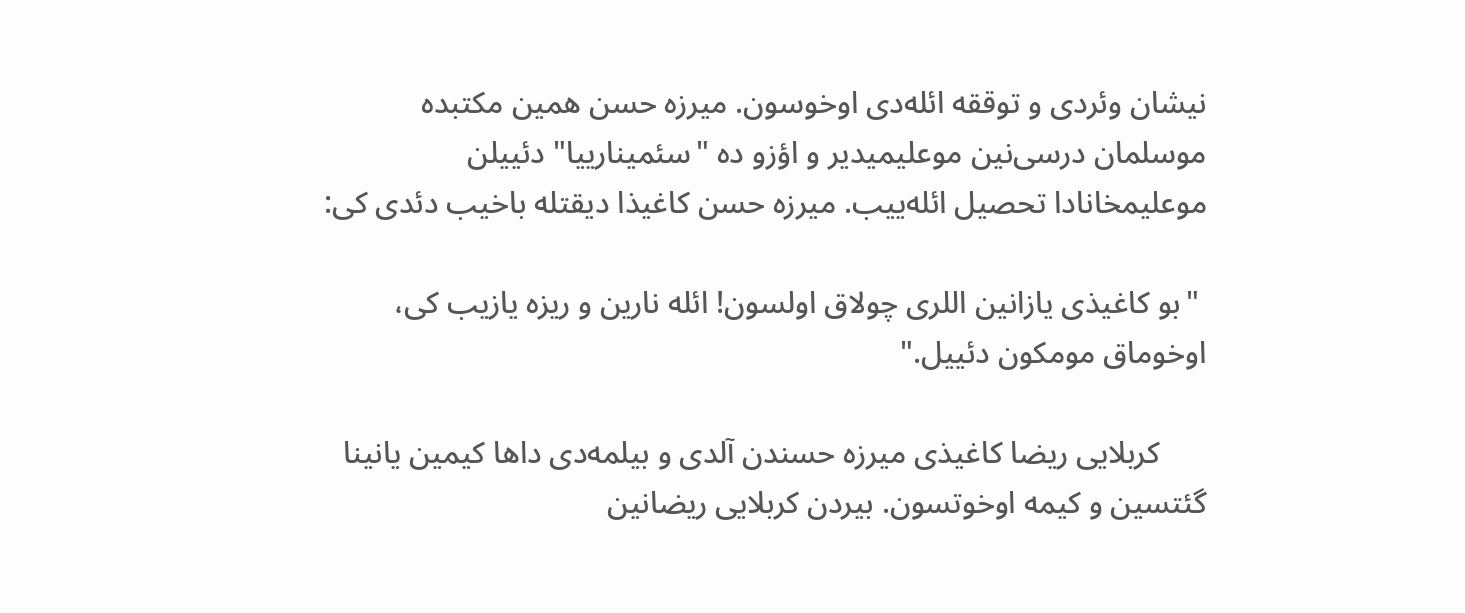نیشان وئردی و توققه ائله‌دی اوخوسون. میرزه حسن همین مکتبده موسلمان درسی‌‌نین موعلیمیدیر و اؤزو ده "سئمینارییا" دئییلن موعلیمخانادا تحصیل ائله‌ییب. میرزه حسن کاغیذا دیقتله باخیب دئدی کی:

 "بو کاغیذی یازا‌‌نین اللری چولاق اولسون! ائله نارین و ریزه یازیب کی، اوخوماق مومکون دئییل."

      کربلایی ریضا کاغیذی میرزه حسندن آلدی و بیلمه‌دی داها کیمین یا‌‌نینا گئتسین و کیمه اوخوتسون. بیردن کربلایی ریضا‌‌نین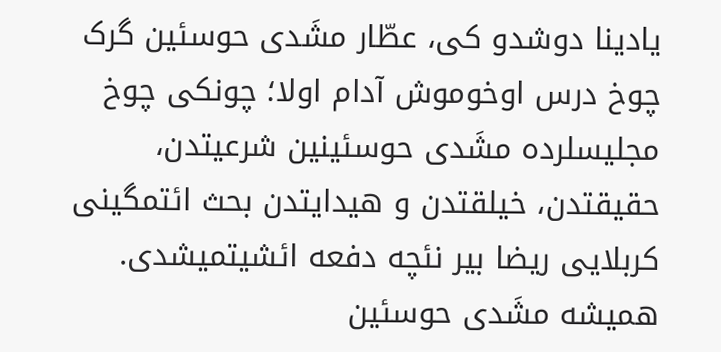یادینا دوشدو کی، عطّار مشَدی حوسئین گرک چوخ درس اوخوموش آدام اولا؛ چونکی چوخ مجلیسلرده مشَدی حوسئینین شرعیتدن، حقیقتدن، خیلقتدن و هیدایتدن بحث ائتمگینی کربلایی ریضا بیر نئچه دفعه ائشیتمیشدی. همیشه مشَدی حوسئین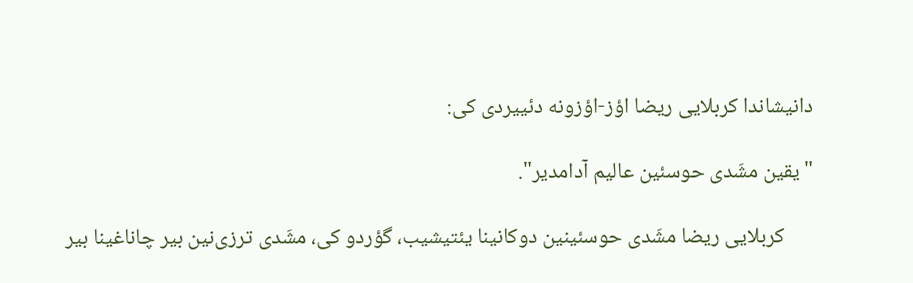دانیشاندا کربلایی ریضا اؤز-اؤزونه دئییردی کی:

"یقین مشَدی حوسئین عالیم آدامدیر".

      کربلایی ریضا مشَدی حوسئینین دوکا‌‌نینا یئتیشیب، گؤردو کی، مشَدی ترزی‌‌نین بیر چاناغینا بیر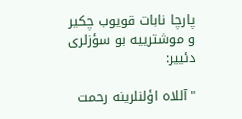پارچا نابات قویوب چکیر و موشترییه بو سؤزلری دئییر:

"آللاه اؤلنلرینه رحمت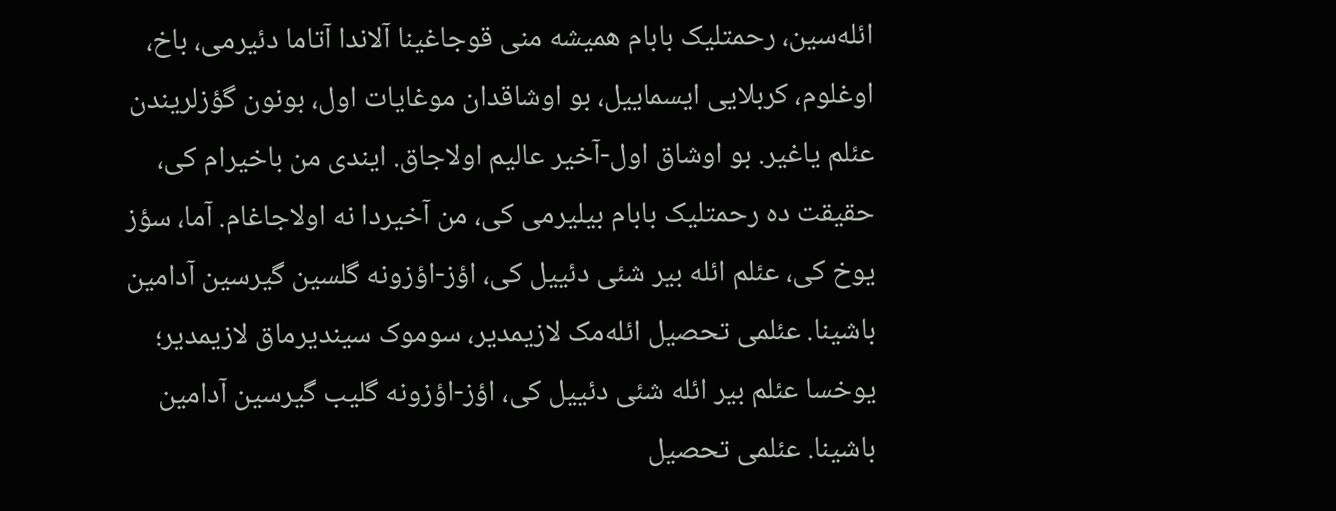ائله‌سین، رحمتلیک بابام همیشه منی قوجاغینا آلاندا آتاما دئیرمی، باخ، اوغلوم، کربلایی ایسماییل، بو اوشاقدان موغایات اول، بونون گؤزلریندن عئلم یاغیر. بو اوشاق اول-آخیر عالیم اولاجاق. ایندی من باخیرام کی، حقیقت ده رحمتلیک بابام بیلیرمی کی، من آخیردا نه اولاجاغام. آما، سؤز یوخ کی، عئلم ائله بیر شئی دئییل کی، اؤز-اؤزونه گلسین گیرسین آدامین باشینا. عئلمی تحصیل ائله‌مک لازیمدیر، سوموک سیندیرماق لازیمدیر؛ یوخسا عئلم بیر ائله شئی دئییل کی، اؤز-اؤزونه گلیب گیرسین آدامین باشینا. عئلمی تحصیل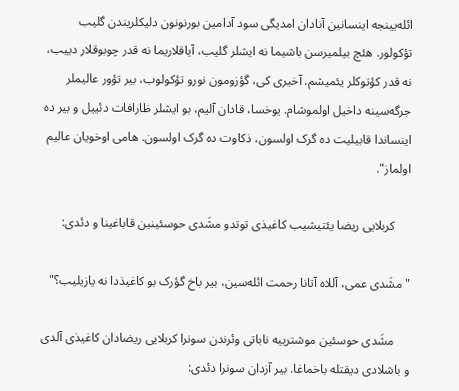ائله‌یینجه اینسا‌‌نین آنادان امدیگی سود آدامین بورنونون دلیکلریندن گلیب تؤکولور. هئچ بیلمیرسن باشیما نه ایشلر گلیب، آیاقلاریما نه قدر چوبوقلار دییب، نه قدر کؤتوکلر یئمیشم. آخیری کی، گؤزومون نورو تؤکولوب، بیر تؤور عالیملر جرگه‌سینه داخیل اولموشام. یوخسا، قادان آلیم، بو ایشلر ظارافات دئییل و بیر ده اینساندا قابیلیت ده گرک اولسون، ذکاوت ده گرک اولسون. هامی اوخویان عالیم اولماز".

     کربلایی ریضا یئتیشیب کاغیذی توتدو مشَدی حوسئینین قاباغینا و دئدی:

"مشَدی عمی، آللاه آتانا رحمت ائله‌سین، بیر باخ گؤرک بو کاغیذدا نه یازیلیب؟"

     مشَدی حوسئین موشترییه ناباتی وئرندن سونرا کربلایی ریضادان کاغیذی آلدی و باشلادی دیقتله باخماغا. بیر آزدان سونرا دئدی: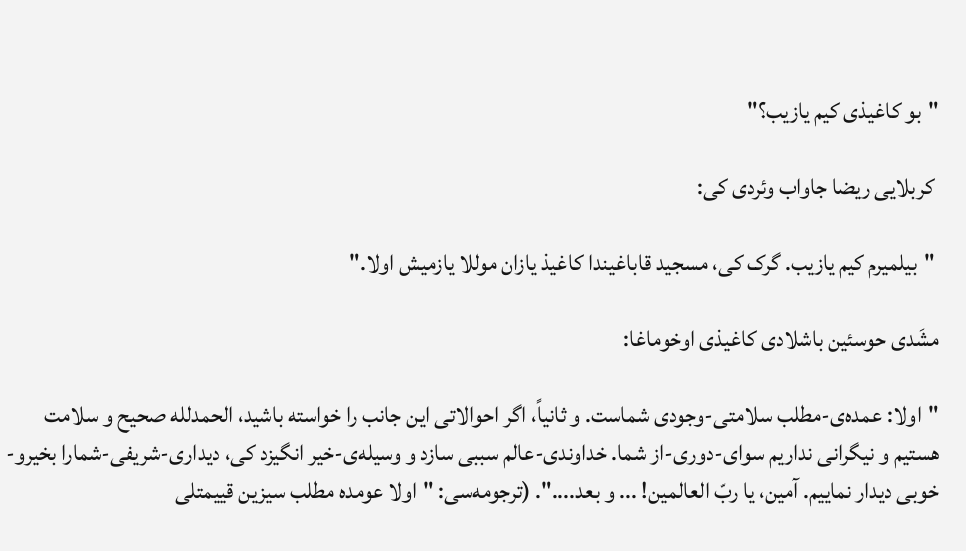"بو کاغیذی کیم یازیب؟"

 کربلایی ریضا جاواب وئردی کی:

 "بیلمیرم کیم یازیب. گرک کی، مسجید قاباغیندا کاغیذ یازان موللا یازمیش اولا."

مشَدی حوسئین باشلادی کاغیذی اوخوماغا:

"اولا: عمده‌ی-مطلب سلامتی-وجودی شماست. و ثانیاً، اگر احوالاتی این جانب را خواسته باشید، الحمدلله صحیح و سلامت هستیم و نیگرانی نداریم سوای-دوری-از شما. خداوندی-عالم سببی سازد و وسیله‌ی-خیر انگیزد کی، دیداری-شریفی-شمارا بخیرو-خوبی دیدار نماییم. آمین، یا ربّ العالمین! ... و بعد....". (ترجومه‌سی: "اولا عومده مطلب سیزین قییمتلی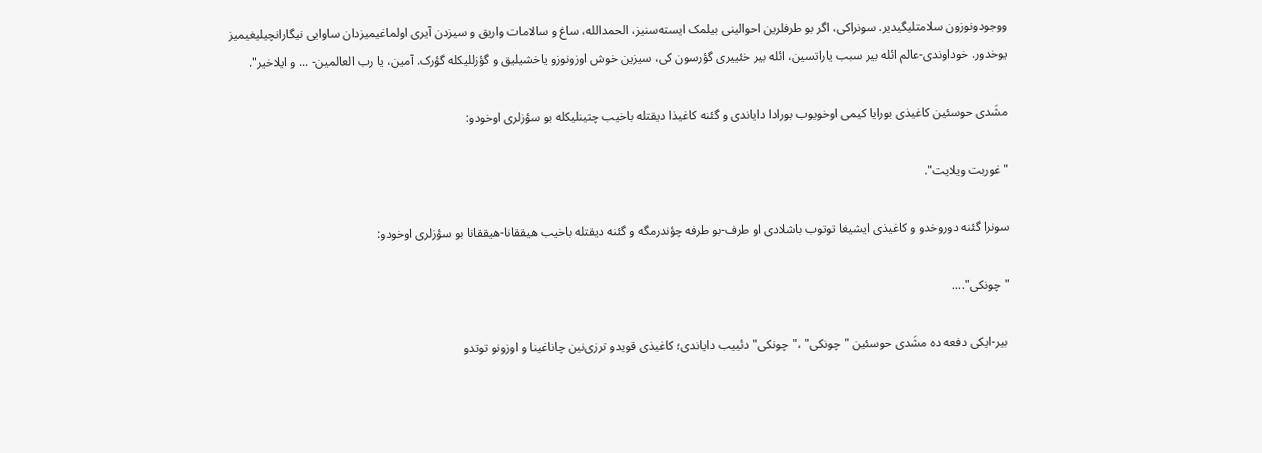ووجودونوزون سلامتلیگیدیر. سونراکی، اگر بو طرفلرین احوالینی بیلمک ایسته‌سنیز، الحمدالله، ساغ و سالامات واریق و سیزدن آیری اولماغیمیزدان ساوایی نیگارانچیلیغیمیز یوخدور. خوداوندی-عالم ائله بیر سبب یاراتسین، ائله بیر خئییری گؤرسون کی، سیزین خوش اوزونوزو یاخشیلیق و گؤزللیکله گؤرک. آمین، یا رب العالمین- ... و ایلاخیر".

مشَدی حوسئین کاغیذی بورایا کیمی اوخویوب بورادا دایاندی و گئنه کاغیذا دیقتله باخیب چتینلیکله بو سؤزلری اوخودو:

"غوربت ویلایت".

سونرا گئنه دوروخدو و کاغیذی ایشیغا توتوب باشلادی او طرف-بو طرفه چؤندرمگه و گئنه دیقتله باخیب هیققانا-هیققانا بو سؤزلری اوخودو:

"چونکی"....

 بیر-ایکی دفعه ده مشَدی حوسئین "چونکی" ،"چونکی" دئییب دایاندی؛ کاغیذی قویدو ترزی‌‌نین چاناغینا و اوزونو توتدو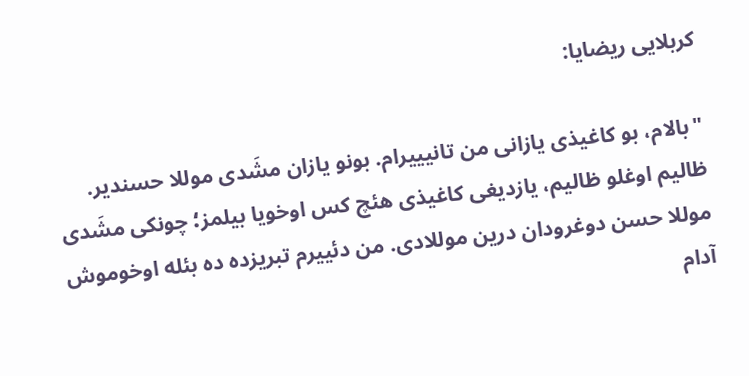کربلایی ریضایا:

"بالام، بو کاغیذی یازانی من تانیییرام. بونو یازان مشَدی موللا حسندیر. ظالیم اوغلو ظالیم، یازدیغی کاغیذی هئچ کس اوخویا بیلمز؛ چونکی مشَدی موللا حسن دوغرودان درین موللادی. من دئییرم تبریزده ده بئله اوخوموش آدام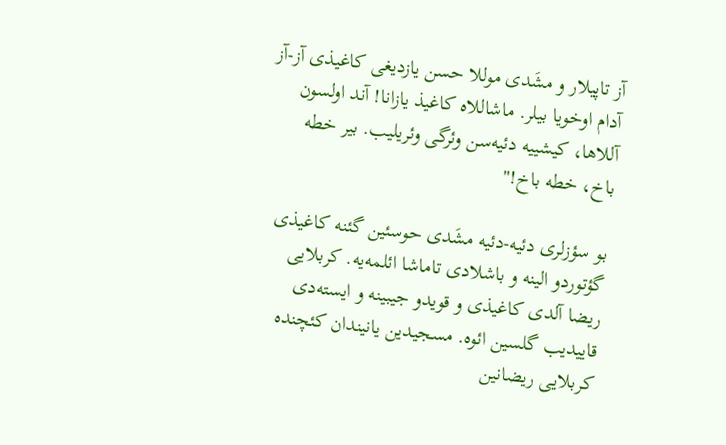آز تاپیلار و مشَدی موللا حسن یازدیغی کاغیذی آز-آز آدام اوخویا بیلر. ماشاللاه کاغیذ یازانا! آند اولسون آللاها، کیشییه دئیه‌سن وئرگی وئریلیب. بیر خطه باخ، خطه باخ!"

بو سؤزلری دئیه-دئیه مشَدی حوسئین گئنه کاغیذی گؤتوردو الینه و باشلادی تاماشا ائلمه‌یه. کربلایی ریضا آلدی کاغیذی و قویدو جیبینه و ایسته‌دی قاییدیب گلسین ائوه. مسجیدین یا‌‌نیندان کئچنده کربلایی ریضا‌‌نین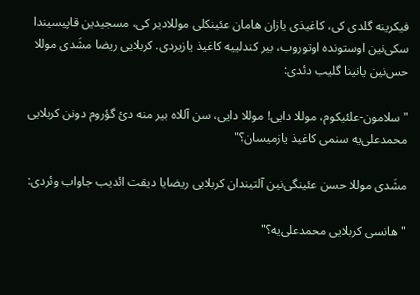فیکرینه گلدی کی، کاغیذی یازان هامان عئینکلی موللادیر کی، مسجیدین قاپیسیندا سکی‌‌نین اوستونده اوتوروب، بیر کندلییه کاغیذ یازیردی. کربلایی ریضا مشَدی موللا حس‌‌نین یا‌‌نینا گلیب دئدی:

"سلامون-علئیکوم، موللا دایی! موللا دایی، سن آللاه بیر منه دئ گؤروم دونن کربلایی محمدعلی‌یه سنمی کاغیذ یازمیسان؟"

مشَدی موللا حسن عئینگی‌‌نین آلتیندان کربلایی ریضایا دیقت ائدیب جاواب وئردی:

"هانسی کربلایی محمدعلی‌یه؟"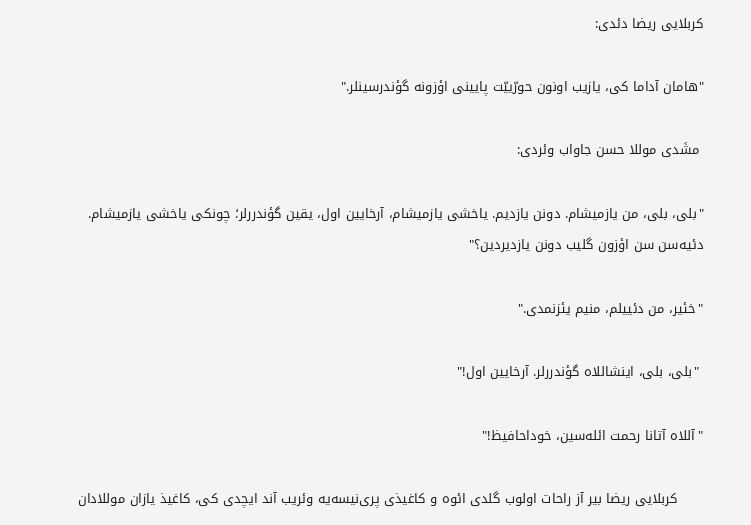کربلایی ریضا دئدی:

"هامان آداما کی، یازیب اونون حورّییّت پایینی اؤزونه گؤندرسینلر."

 مشَدی موللا حسن جاواب وئردی:

"بلی، بلی، من یازمیشام. دونن یازدیم. یاخشی یازمیشام، آرخایین اول، یقین گؤندررلر؛ چونکی یاخشی یازمیشام. دئیه‌سن سن اؤزون گلیب دونن یازدیردین؟"

"خئیر، من دئییلم، منیم یئزنمدی."

 "بلی، بلی، اینشاللاه گؤندررلر. آرخایین اول!"

"آللاه آتانا رحمت ائله‌سین، خوداحافیظ!"

      کربلایی ریضا بیر آز راحات اولوب گلدی ائوه و کاغیذی پری‌نیسه‌یه وئریب آند ایچدی کی، کاغیذ یازان موللادان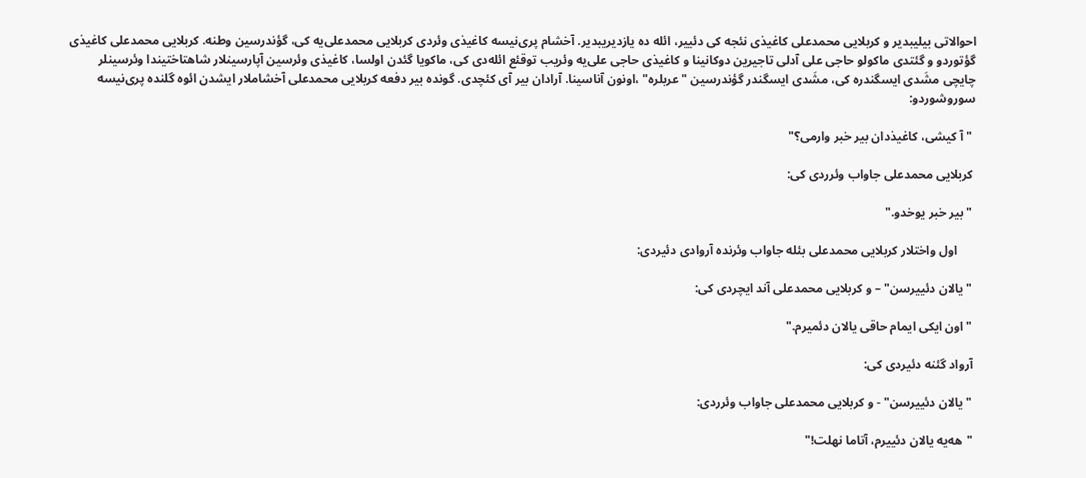احوالاتی بیلیبدیر و کربلایی محمدعلی کاغیذی نئجه کی دئییر، ائله ده یازدیریبدیر. آخشام پری‌نیسه کاغیذی وئردی کربلایی محمدعلی‌یه کی، گؤندرسین وطنه. کربلایی محمدعلی کاغیذی گؤتوردو و گئتدی ماکولو حاجی علی آدلی تاجیرین دوکا‌‌نینا و کاغیذی حاجی علی‌یه وئریب توقئع ائله‌دی کی، ماکویا گئدن اولسا، کاغیذی وئرسین آپارسینلار شاهتاختیندا وئرسینلر چایچی مشَدی ایسگندره کی، مشَدی ایسگندر گؤندرسین "عربلره" ،اونون آناسینا. آرادان بیر آی کئچدی. گونده بیر دفعه کربلایی محمدعلی آخشاملار ایشدن ائوه گلنده پری‌نیسه سوروشوردو:

 "آ کیشی، کاغیذدان بیر خبر وارمی؟"

 کربلایی محمدعلی جاواب وئرردی کی:

 "بیر خبر یوخدو."

      اول واختلار کربلایی محمدعلی بئله جاواب وئرنده آروادی دئیردی:

 "یالان دئییرسن" – و کربلایی محمدعلی آند ایچردی کی:

 "اون ایکی ایمام حاقی یالان دئمیرم."

 آرواد گئنه دئیردی کی:

 "یالان دئییرسن" - و کربلایی محمدعلی جاواب وئرردی:

 "هه‌یه یالان دئییرم، آتاما نهلت!"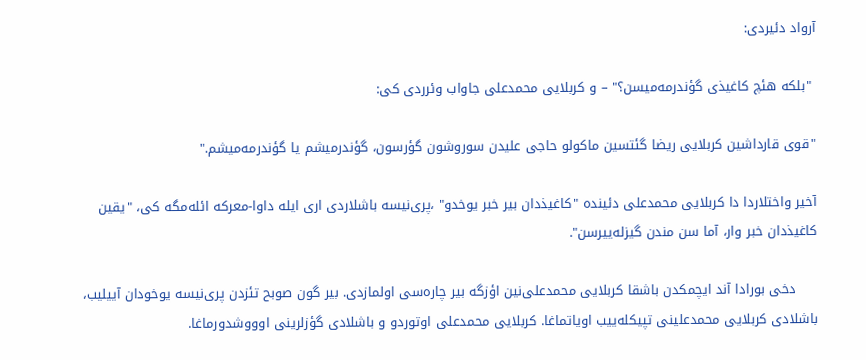آرواد دئیردی:

 "بلکه هئچ کاغیذی گؤندرمه‌میسن؟" – و کربلایی محمدعلی جاواب وئرردی کی:

"قوی قارداشین کربلایی ریضا گئتسین ماکولو حاجی علیدن سوروشون گؤرسون، گؤندرمیشم یا گؤندرمه‌میشم."

آخیر واختلاردا دا کربلایی محمدعلی دئینده "کاغیذدان بیر خبر یوخدو" ،پری‌نیسه باشلاردی اری ایله داوا-معرکه ائله‌مگه کی، "یقین کاغیذدان خبر وار، آما سن مندن گیزله‌ییرسن".

     دخی بورادا آند ایچمکدن باشقا کربلایی محمدعلی‌‌نین اؤزگه بیر چاره‌سی اولمازدی. بیر گون صوبح تئزدن پری‌نیسه یوخودان آییلیب، باشلادی کربلایی محمدعلینی تپیکله‌ییب اویاتماغا. کربلایی محمدعلی اوتوردو و باشلادی گؤزلرینی اوووشدورماغا.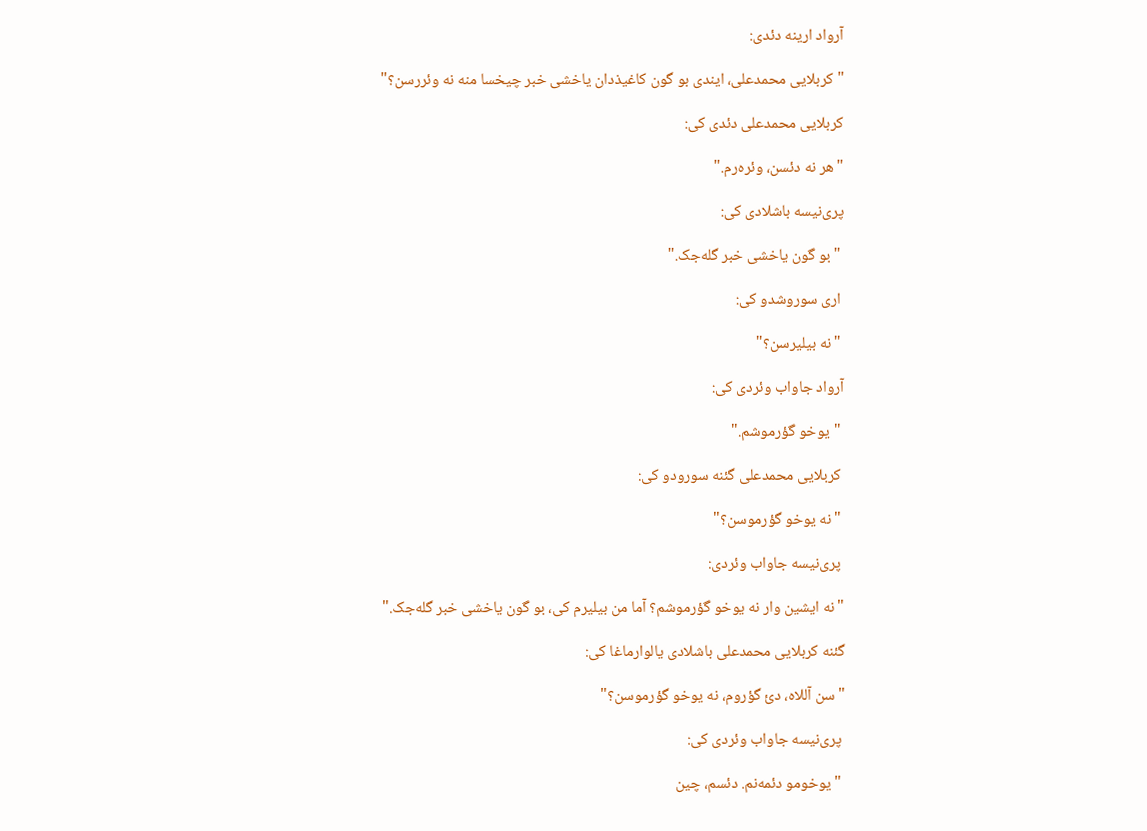آرواد ارینه دئدی:

"کربلایی محمدعلی، ایندی بو گون کاغیذدان یاخشی خبر چیخسا منه نه وئررسن؟"

کربلایی محمدعلی دئدی کی:

"هر نه دئسن، وئره‌رم."

پری‌نیسه باشلادی کی:

 "بو گون یاخشی خبر گله‌جک."

 اری سوروشدو کی:

 "نه بیلیرسن؟"

آرواد جاواب وئردی کی:

 "یوخو گؤرموشم."

 کربلایی محمدعلی گئنه سورودو کی:

 "نه یوخو گؤرموسن؟"

 پری‌نیسه جاواب وئردی:

"نه ایشین وار نه یوخو گؤرموشم؟ آما من بیلیرم کی، بو گون یاخشی خبر گله‌جک."

گئنه کربلایی محمدعلی باشلادی یالوارماغا کی:

"سن آللاه، دئ گؤروم، نه یوخو گؤرموسن؟"

 پری‌نیسه جاواب وئردی کی:

 "یوخومو دئمه‌نم. دئسم، چین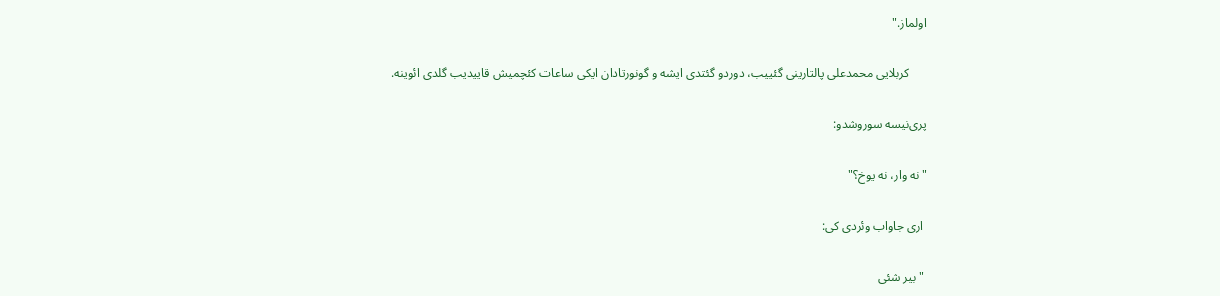اولماز."

      کربلایی محمدعلی پالتارینی گئییب، دوردو گئتدی ایشه و گونورتادان ایکی ساعات کئچمیش قاییدیب گلدی ائوینه.

پری‌نیسه سوروشدو:

"نه وار، نه یوخ؟"

 اری جاواب وئردی کی:

 "بیر شئی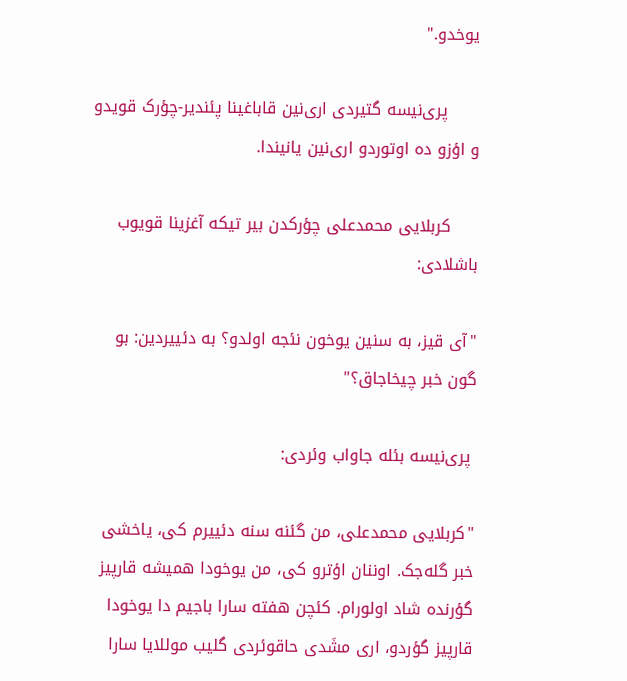یوخدو."

      پری‌نیسه گتیردی اری‌‌نین قاباغینا پئندیر-چؤرک قویدو و اؤزو ده اوتوردو اری‌‌نین یا‌‌نیندا.

     کربلایی محمدعلی چؤرکدن بیر تیکه آغزینا قویوب باشلادی:

"آی قیز، به سنین یوخون نئجه اولدو؟ به دئییردین: بو گون خبر چیخاجاق؟"

 پری‌نیسه بئله جاواب وئردی:

"کربلایی محمدعلی، من گئنه سنه دئییرم کی، یاخشی خبر گله‌جک. اوننان اؤترو کی، من یوخودا همیشه قارپیز گؤرنده شاد اولورام. کئچن هفته سارا باجیم دا یوخودا قارپیز گؤردو، اری مشَدی حاقوئردی گلیب موللایا سارا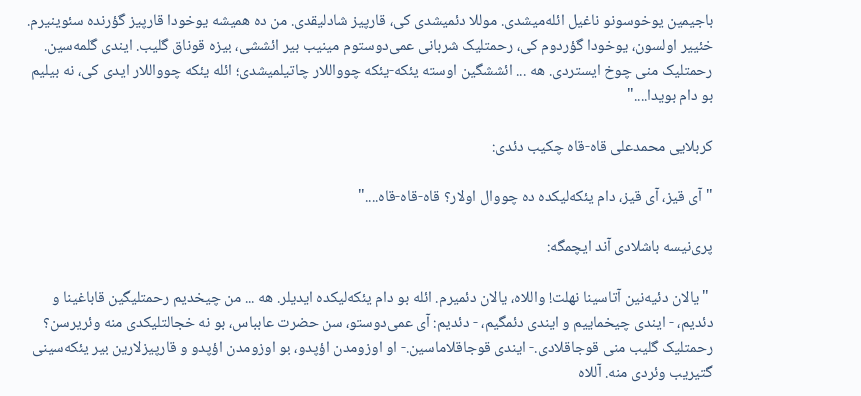باجیمین یوخوسونو ناغیل ائله‌میشدی. موللا دئمیشدی کی، قارپیز شادلیقدی. من ده همیشه یوخودا قارپیز گؤرنده سئوینیرم. خئییر اولسون، یوخودا گؤردوم کی، رحمتلیک شربانی عمی‌دوستوم مینیب بیر ائششی، بیزه قوناق گلیب. ایندی گلمه‌سین. رحمتلیک منی چوخ ایستردی. هه ... ائششگین اوسته یئکه-یئکه چوواللار چاتیلمیشدی؛ ائله یئکه چوواللار ایدی کی، نه بیلیم بو دام بویدا...."

کربلایی محمدعلی قاه-قاه چکیب دئدی:

"آی قیز، آی قیز، دام یئکه‌لیکده ده چووال اولار؟ قاه-قاه-قاه...."

پری‌نیسه باشلادی آند ایچمگه:

 "یالان دئیه‌‌‌نین آتاسینا نهلت! واللاه، یالان دئمیرم. ائله بو دام یئکه‌لیکده ایدیلر. هه ... من چیخدیم رحمتلیگین قاباغینا و دئدیم، - ایندی چیخماییم و ایندی دئمگیم، - دئدیم: آی عمی‌دوستو، سن حضرت عابباس، بو نه خجالتلیکدی منه وئریرسن؟ رحمتلیک گلیب منی قوجاقلادی.- ایندی قوجاقلاماسین.- او اوزومدن اؤپدو، بو اوزومدن اؤپدو و قارپیزلارین بیر یئکه‌سینی گتیریب وئردی منه. آللاه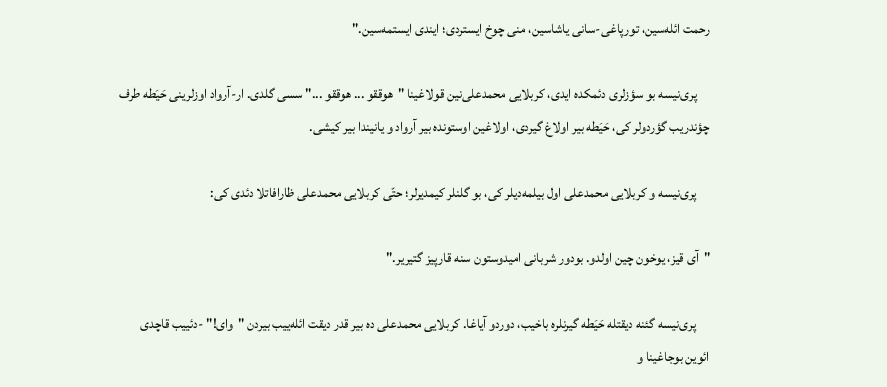رحمت ائله‌سین، تورپاغی-سانی یاشاسین، منی چوخ ایستردی؛ ایندی ایستمه‌سین."

     پری‌نیسه بو سؤزلری دئمکده ایدی، کربلایی محمدعلی‌‌نین قولاغینا "هوققو ... هوققو ..." سسی گلدی. ار-آرواد اوزلرینی حَیَطه طرف چؤندریب گؤردولر کی، حَیَطه بیر اولاغ گیردی، اولاغین اوستونده بیر آرواد و یا‌‌نیندا بیر کیشی.

     پری‌نیسه و کربلایی محمدعلی اول بیلمه‌دیلر کی، بو گلنلر کیمدیرلر؛ حتّی کربلایی محمدعلی ظارافاتلا دئدی کی:

"آی قیز، یوخون چین اولدو. بودور شربانی امیدوستون سنه قارپیز گتیریر."

     پری‌نیسه گئنه دیقتله حَیَطه گیرنلره باخیب، دوردو آیاغا. کربلایی محمدعلی ده بیر قدر دیقت ائله‌ییب بیردن "وای!" -دئییب قاچدی ائوین بوجاغینا و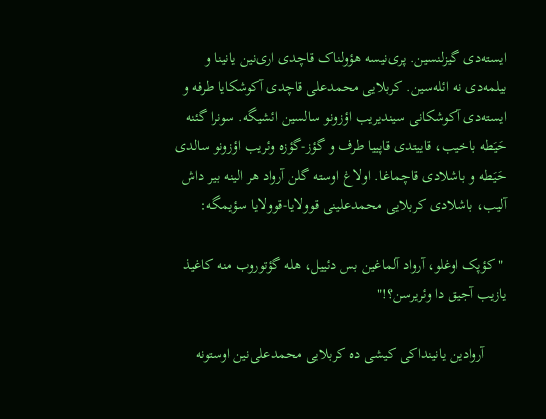ایسته‌دی گیزلنسین. پری‌نیسه هؤولناک قاچدی اری‌‌نین یا‌‌نینا و بیلمه‌دی نه ائله‌سین. کربلایی محمدعلی قاچدی آکوشکایا طرفه و ایسته‌دی آکوشکانی سیندیریب اؤزونو سالسین ائشیگه. سونرا گئنه حَیَطه باخیب، قاییتدی قاپییا طرف و گؤز-گؤزه وئریب اؤزونو سالدی حَیَطه و باشلادی قاچماغا. اولاغ اوسته گلن آرواد هر الینه بیر داش آلیب، باشلادی کربلایی محمدعلینی قوولایا-قوولایا سؤیمگه:

 "کؤپک اوغلو، آرواد آلماغین بس دئییل، هله گؤتوروب منه کاغیذ یازیب آجیق دا وئریرسن؟!"

      آروادین یا‌‌نینداکی کیشی ده کربلایی محمدعلی‌‌نین اوستونه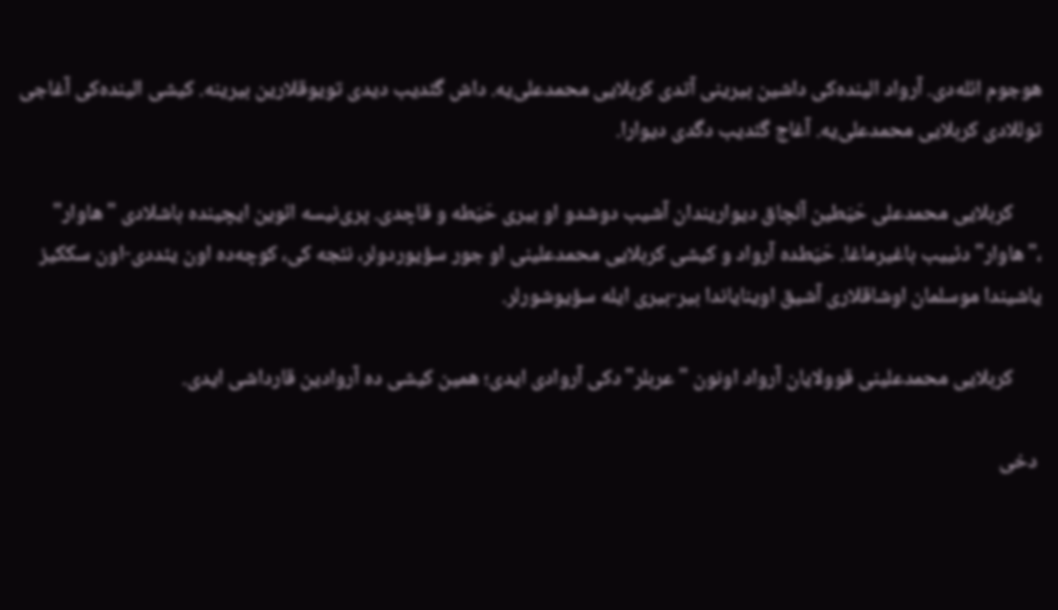هوجوم ائله‌دی. آرواد الینده‌کی داشین بیرینی آتدی کربلایی محمدعلی‌یه. داش گئدیب دیدی تویوقلارین بیرینه. کیشی الینده‌کی آغاجی توللادی کربلایی محمدعلی‌یه. آغاج گئدیب دگدی دیوارا.

      کربلایی محمدعلی حَیَطین آلچاق دیواریندان آشیب دوشدو او بیری حَیَطه و قاچدی. پری‌نیسه ائوین ایچینده باشلادی "هاوار" ،"هاوار" دئییب باغیرماغا. حَیَطده آرواد و کیشی کربلایی محمدعلینی او جور سؤیوردولر، نئجه کی، کوچه‌ده اون یئددی-اون سککیز یاشیندا موسلمان اوشاقلاری آشیق اوینایاندا بیر-بیری ایله سؤیوشورلر.

      کربلایی محمدعلینی قوولایان آرواد اونون "عربلر"دکی آروادی ایدی؛ همین کیشی ده آروادین قارداشی ایدی.

 دخی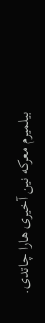بیلمیرم معرکه ‌‌نین آخیری هارا چاتدی.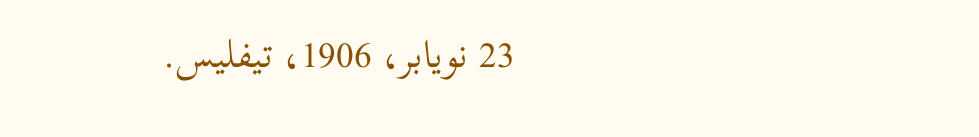23 نویابر، 1906، تیفلیس.